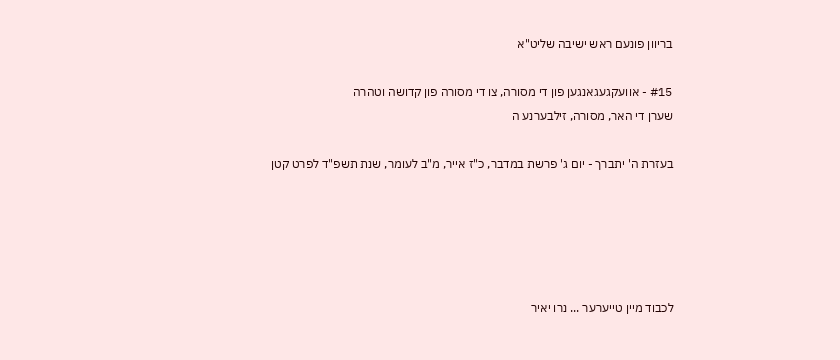בריוון פונעם ראש ישיבה שליט"א

#15 - אוועקגעגאנגען פון די מסורה, צו די מסורה פון קדושה וטהרה
שערן די האר, מסורה, זילבערנע ה

בעזרת ה' יתברך - יום ג' פרשת במדבר, כ"ז אייר, מ"ב לעומר, שנת תשפ"ד לפרט קטן





לכבוד מיין טייערער ... נרו יאיר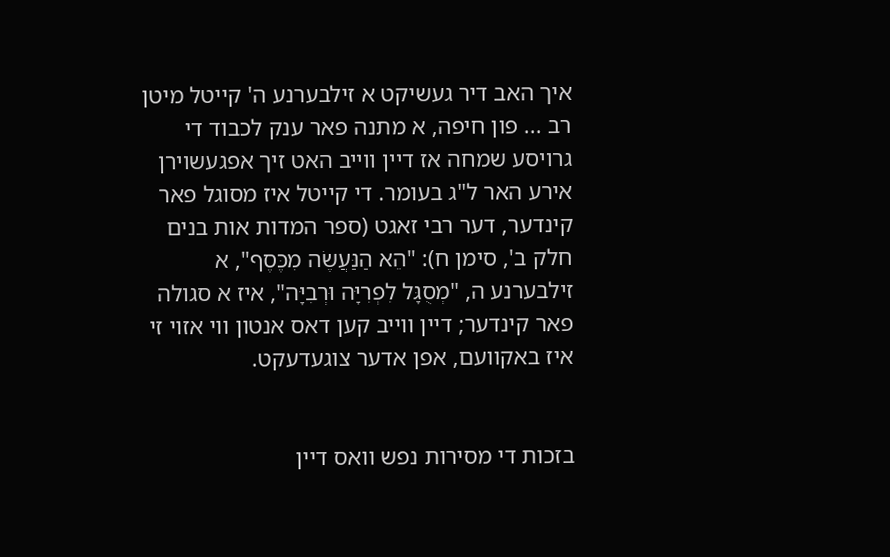איך האב דיר געשיקט א זילבערנע ה' קייטל מיטן רב ... פון חיפה, א מתנה פאר ענק לכבוד די גרויסע שמחה אז דיין ווייב האט זיך אפגעשוירן אירע האר ל"ג בעומר. די קייטל איז מסוגל פאר קינדער, דער רבי זאגט (ספר המדות אות בנים חלק ב', סימן ח): "הֵא הַנַּעֲשֶׂה מִכֶּסֶף", א זילבערנע ה, "מְסֻגָּל לִפְרִיָּה וּרְבִיָּה", איז א סגולה פאר קינדער; דיין ווייב קען דאס אנטון ווי אזוי זי איז באקוועם, אפן אדער צוגעדעקט.


בזכות די מסירות נפש וואס דיין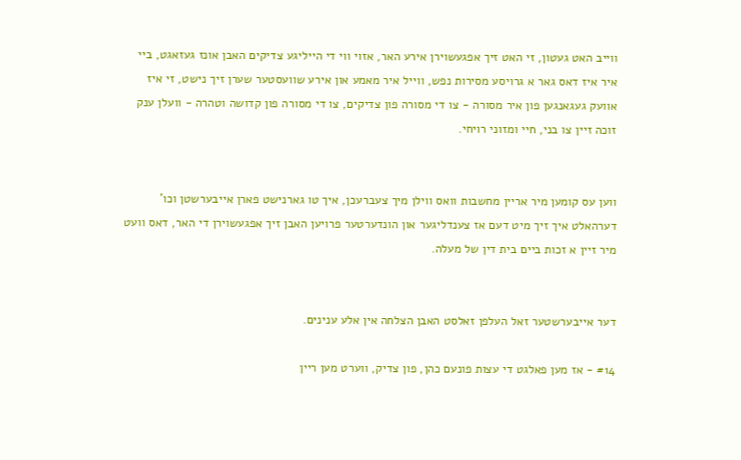ווייב האט געטון, זי האט זיך אפגעשוירן אירע האר, אזוי ווי די הייליגע צדיקים האבן אונז געזאגט, ביי איר איז דאס גאר א גרויסע מסירות נפש, ווייל איר מאמע און אירע שוועסטער שערן זיך נישט, זי איז אוועק געגאנגען פון איר מסורה - צו די מסורה פון צדיקים, צו די מסורה פון קדושה וטהרה - וועלן ענק זוכה זיין צו בני, חיי ומזוני רויחי.


ווען עס קומען מיר אריין מחשבות וואס ווילן מיך צעברעכן, איך טו גארנישט פארן אייבערשטן וכו' דערהאלט איך זיך מיט דעם אז צענדליגער און הונדערטער פרויען האבן זיך אפגעשוירן די האר, דאס וועט מיר זיין א זכות ביים בית דין של מעלה.


דער אייבערשטער זאל העלפן זאלסט האבן הצלחה אין אלע ענינים.

#14 - אז מען פאלגט די עצות פונעם כהן, פון צדיק, ווערט מען ריין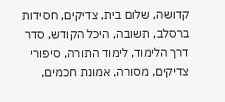קדושה, שלום בית, צדיקים, חסידות ברסלב, תשובה, היכל הקודש, סדר דרך הלימוד, לימוד התורה, סיפורי צדיקים, מסורה, אמונת חכמים,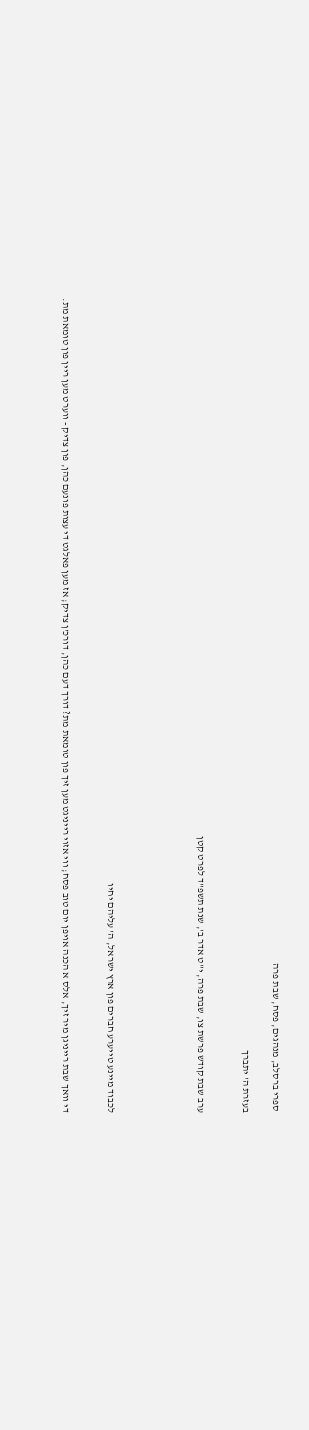ספרי ברסלב, מנהגים, פסח, שבת פרה

בעזרת ה' יתברך


ערב שבת קודש פרשת צו, שבת פרה, י"ט אדר ב', שנת תשפ"ד לפרט קטן





לכבוד מיינע טייערע חברים פון ארץ ישראל, ה' עליהם יחיו


די וואך שבת רייניגן מיר זיך, אלס א הכנה אויפן יום טוב פסח; ווי אזוי רייניגט מען זיך פון טומאת מת? דורך דעם כהן, דורכ'ן צדיק; אז מען פאלגט די עצות פונעם כהן, פון צדיק - ווערט מען ריין פון טומאת מת.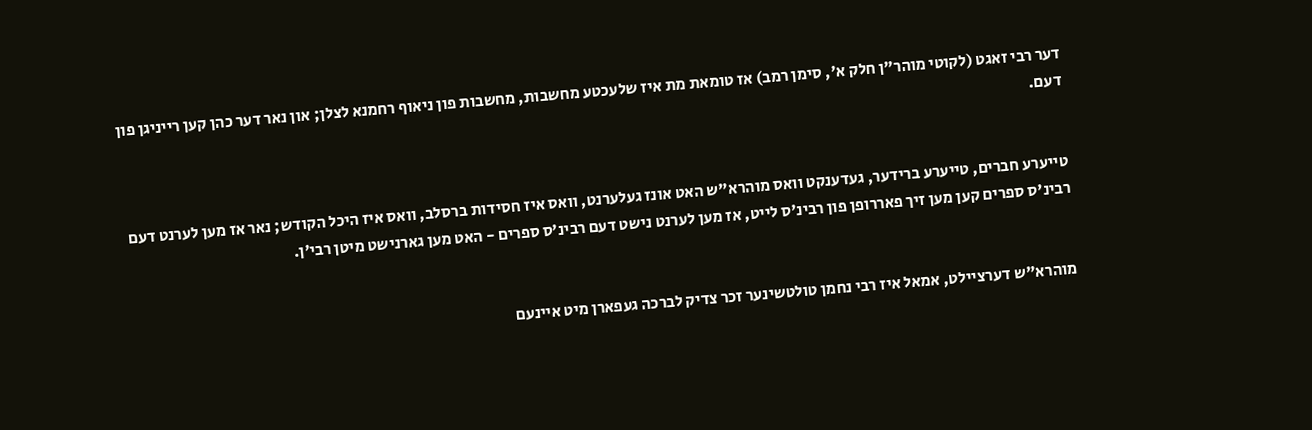דער רבי זאגט (לקוטי מוהר"ן חלק א', סימן רמב) אז טומאת מת איז שלעכטע מחשבות, מחשבות פון ניאוף רחמנא לצלן; און נאר דער כהן קען רייניגן פון דעם.


טייערע חברים, טייערע ברידער, געדענקט וואס מוהרא"ש האט אונז געלערנט, וואס איז חסידות ברסלב, וואס איז היכל הקודש; נאר אז מען לערנט דעם רבינ'ס ספרים קען מען זיך פאררופן פון רבינ'ס לייט, אז מען לערנט נישט דעם רבינ'ס ספרים - האט מען גארנישט מיטן רבי'ן.


מוהרא"ש דערציילט, אמאל איז רבי נחמן טולטשינער זכר צדיק לברכה געפארן מיט איינעם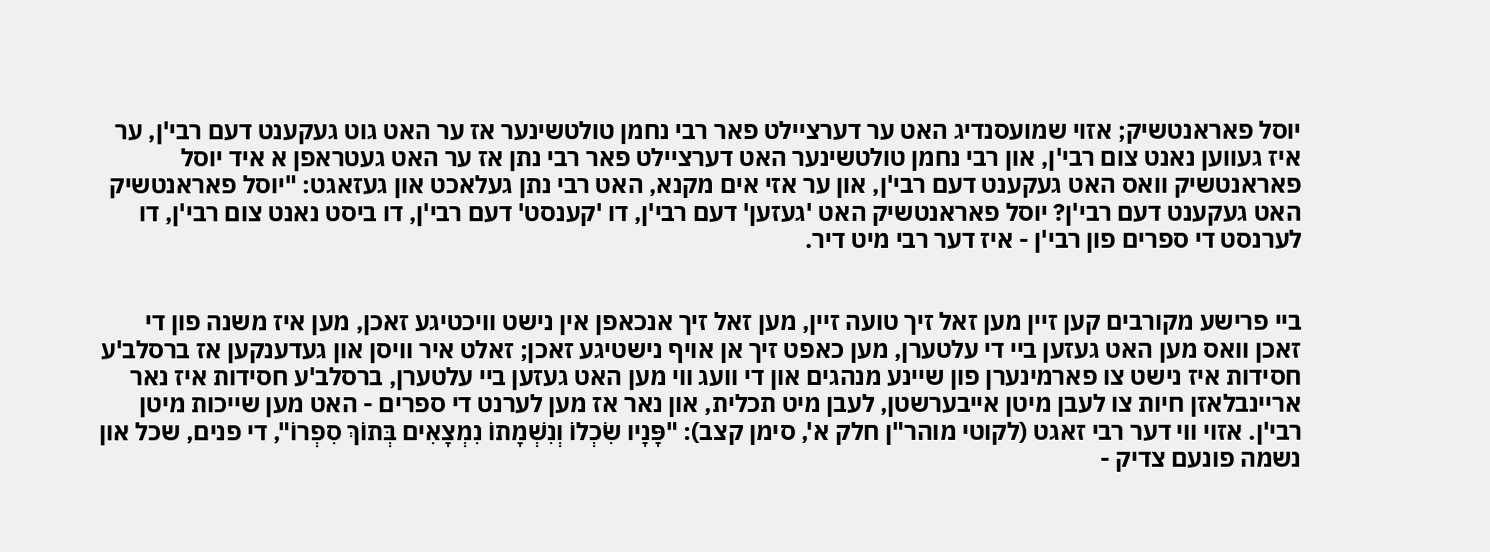יוסל פאראנטשיק; אזוי שמועסנדיג האט ער דערציילט פאר רבי נחמן טולטשינער אז ער האט גוט געקענט דעם רבי'ן, ער איז געווען נאנט צום רבי'ן, און רבי נחמן טולטשינער האט דערציילט פאר רבי נתן אז ער האט געטראפן א איד יוסל פאראנטשיק וואס האט געקענט דעם רבי'ן, און ער אזי אים מקנא, האט רבי נתן געלאכט און געזאגט: "יוסל פאראנטשיק האט געקענט דעם רבי'ן? יוסל פאראנטשיק האט 'געזען' דעם רבי'ן, דו 'קענסט' דעם רבי'ן, דו ביסט נאנט צום רבי'ן, דו לערנסט די ספרים פון רבי'ן - איז דער רבי מיט דיר.


ביי פרישע מקורבים קען זיין מען זאל זיך טועה זיין, מען זאל זיך אנכאפן אין נישט וויכטיגע זאכן, מען איז משנה פון די זאכן וואס מען האט געזען ביי די עלטערן, מען כאפט זיך אן אויף נישטיגע זאכן; זאלט איר וויסן און געדענקען אז ברסלב'ע חסידות איז נישט צו פארמינערן פון שיינע מנהגים און די וועג ווי מען האט געזען ביי עלטערן, ברסלב'ע חסידות איז נאר אריינבלאזן חיות צו לעבן מיטן אייבערשטן, לעבן מיט תכלית, און נאר אז מען לערנט די ספרים - האט מען שייכות מיטן רבי'ן. אזוי ווי דער רבי זאגט (לקוטי מוהר"ן חלק א', סימן קצב): "פָּנָיו שִׂכְלוֹ וְנִשְׁמָתוֹ נִמְצָאִים בְּתוֹךְ סִפְרוֹ", די פנים, שכל און נשמה פונעם צדיק -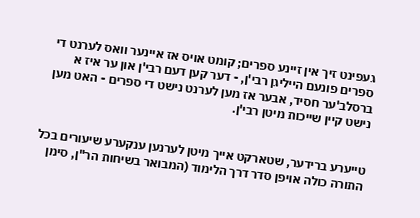געפינט זיך אין זיינע ספרים; קומט אויס אז איינער וואס לערנט די ספרים פונעם הייליגן רבי'ן, - דער קען דעם רבי'ן און ער איז א ברסלב'ער חסיד, אבער אז מען לערנט נישט די ספרים - האט מען נישט קיין שייכות מיטן רבי'ן.


טייערע ברידער, שטארקט אייך מיטן לערנען ענקערע שיעורים בכל התורה כולה אויפן סדר דרך הלימוד (המבואר בשיחות הר"ן, סימן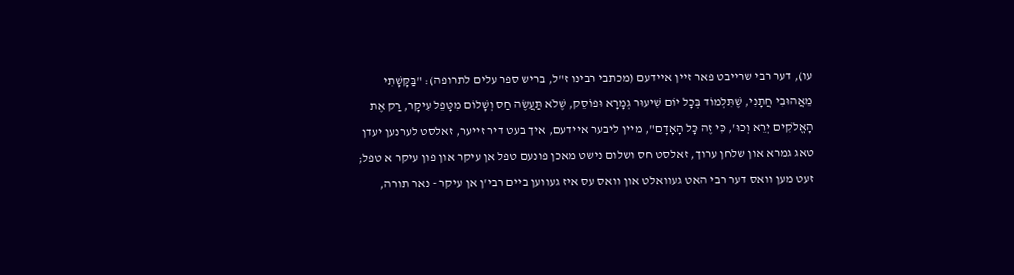עו), דער רבי שרייבט פאר זיין איידעם (מכתבי רבינו ז"ל, בריש ספר עלים לתרופה): "בַּקָּשָׁתִי מֵאֲהוּבִי חֲתָנִי, שֶׁתִּלְמוֹד בְּכָל יוֹם שִׁיעוּר גְמָרָא וּפוֹסֵק, שֶׁלֹא תַּעֲשֶׂה חַס וְשָׁלוֹם מִטָּפֵל עִיקָר, רַק אֶת הָאֱלֹקִים יְרֵא וְכוּ', כִּי זֶה כָּל הָאָדָם", מיין ליבער איידעם, איך בעט דיר זייער, זאלסט לערנען יעדן טאג גמרא און שלחן ערוך, זאלסט חס ושלום נישט מאכן פונעם טפל אן עיקר און פון עיקר א טפל; זעט מען וואס דער רבי האט געוואלט און וואס עס איז געווען ביים רבי'ן אן עיקר - נאר תורה,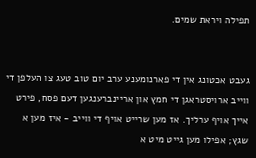תפילה ויראת שמים.


געבט אכטונג אין די פארנומענע ערב יום טוב טעג צו העלפן די ווייב ארויסטראגן די חמץ און אריינברענגען דעם פסח, פירט אייך אויף ערליך. אז מען שרייט אויף די ווייב - איז מען א שגץ; אפילו מען גייט מיט א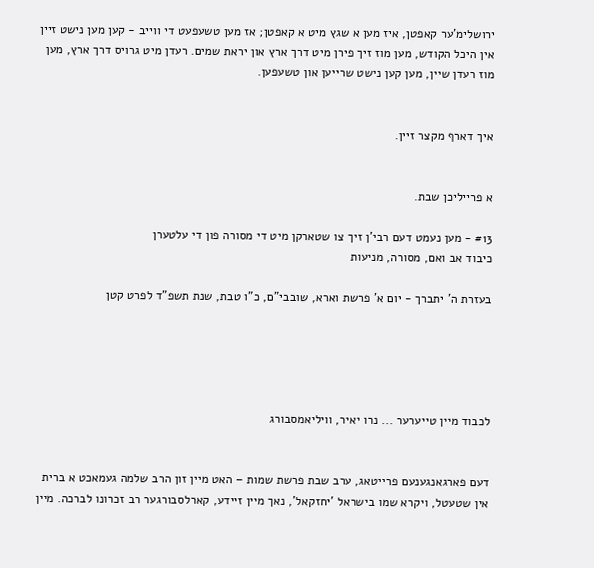ירושלימ'ער קאפטן, איז מען א שגץ מיט א קאפטן; אז מען טשעפעט די ווייב - קען מען נישט זיין אין היכל הקודש, מען מוז זיך פירן מיט דרך ארץ און יראת שמים. רעדן מיט גרויס דרך ארץ, מען מוז רעדן שיין, מען קען נישט שרייען און טשעפען.


איך דארף מקצר זיין.


א פרייליכן שבת.

#13 - מען נעמט דעם רבי'ן זיך צו שטארקן מיט די מסורה פון די עלטערן
כיבוד אב ואם, מסורה, מניעות

בעזרת ה' יתברך - יום א' פרשת וארא, שובבי"ם, כ"ו טבת, שנת תשפ"ד לפרט קטן





לכבוד מיין טייערער ... נרו יאיר, וויליאמסבורג


דעם פארגאנגענעם פרייטאג, ערב שבת פרשת שמות – האט מיין זון הרב שלמה געמאכט א ברית אין שטעטל, ויקרא שמו בישראל 'יחזקאל', נאך מיין זיידע, קארלסבורגער רב זכרונו לברכה. מיין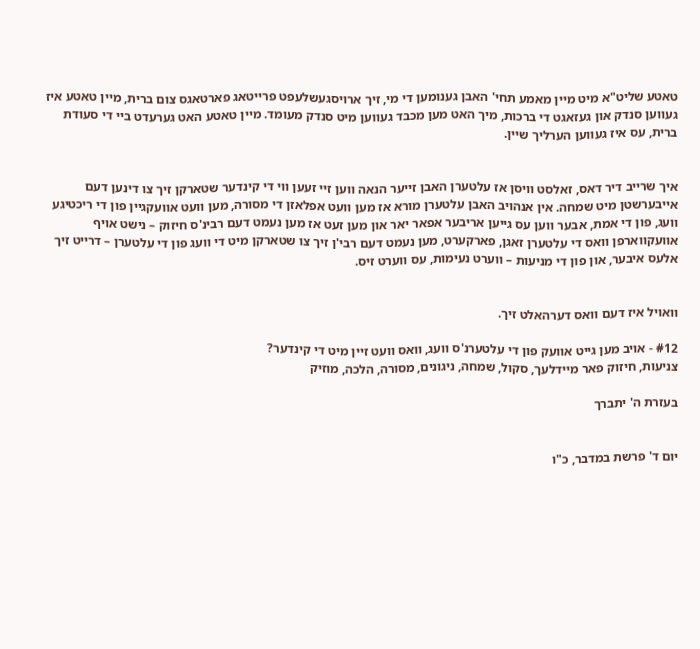טאטע שליט"א מיט מיין מאמע תחי' האבן גענומען די מי, זיך ארויסגעשלעפט פרייטאג פארטאגס צום ברית, מיין טאטע איז געווען סנדק און געזאגט די ברכות, מיך האט מען מכבד געווען מיט סנדק מעומד. מיין טאטע האט גערעדט ביי די סעודת ברית, עס איז געווען הערליך שיין.


איך שרייב דיר דאס, זאלסט וויסן אז עלטערן האבן זייער הנאה ווען זיי זעען ווי די קינדער שטארקן זיך צו דינען דעם אייבערשטן מיט שמחה. אין אנהויב האבן עלטערן מורא אז מען וועט אפלאזן די מסורה, מען וועט אוועקגיין פון די ריכטיגע וועג, פון די אמת, אבער ווען עס גייען אריבער אפאר יאר און מען זעט אז מען נעמט דעם רבינ'ס חיזוק – נישט אויף אוועקווארפן וואס די עלטערן זאגן, פארקערט, מען נעמט דעם רבי'ן זיך צו שטארקן מיט די וועג פון די עלטערן – דרייט זיך אלעס איבער, און פון די מניעות – ווערט נעימות, עס ווערט זיס.


וואויל איז דעם וואס דערהאלט זיך.

#12 - אויב מען גייט אוועק פון די עלטערנ'ס וועג, וואס וועט זיין מיט די קינדער?
צניעות, חיזוק פאר מיידלעך, סקול, שמחה, ניגונים, מסורה, הלכה, מוזיק

בעזרת ה' יתברך


יום ד' פרשת במדבר, כ"ו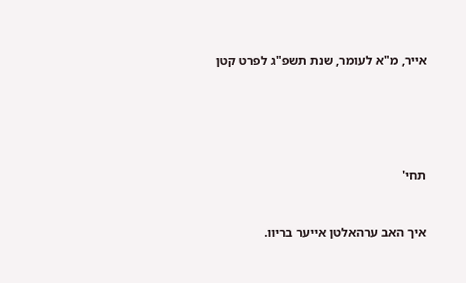אייר, מ"א לעומר, שנת תשפ"ג לפרט קטן





תחי'


איך האב ערהאלטן אייער בריוו.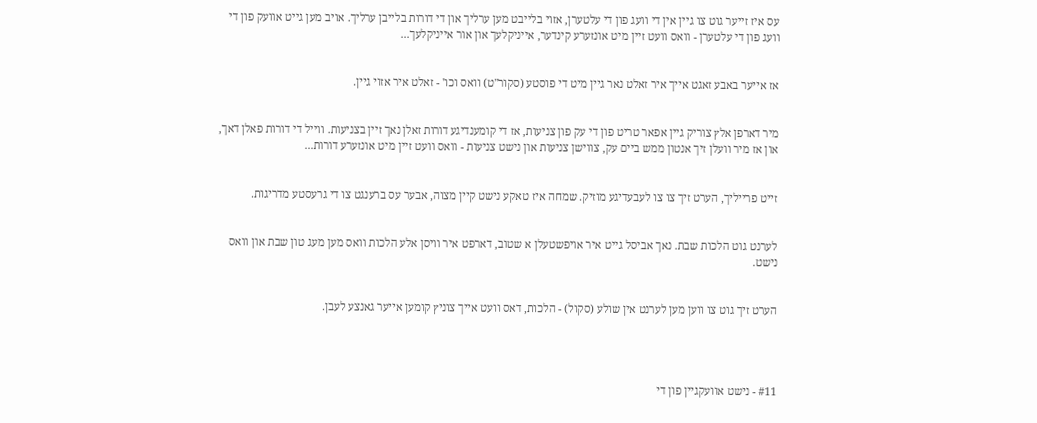עס איז זייער גוט צו גיין אין די וועג פון די עלטערן, אזוי בלייבט מען ערליך און די דורות בלייבן ערליך. אויב מען גייט אוועק פון די וועג פון די עלטערן - וואס וועט זיין מיט אונזערע קינדער, אייניקלעך און אור אייניקלעך...


אז אייער באבע זאגט אייך איר זאלט נאר גיין מיט די פוסטע (סקור"ט) וואס וכו' - זאלט איר אזוי גיין.


מיר דארפן אלץ צוריק גיין אפאר טריט פון די עק פון צניעות, אז די קומענדיגע דורות זאלן נאך זיין בצניעות. ווייל די דורות פאלן דאך, און אז מיר וועלן זיך אנטון ממש ביים עק, צווישן צניעות און נישט צניעות - וואס וועט זיין מיט אונזערע דורות...


זייט פרייליך, הערט זיך צו צו לעבעדיגע מוזיק. שמחה איז טאקע נישט קיין מצוה, אבער עס ברענגט צו די גרעסטע מדריגות.


לערנט גוט הלכות שבת. נאך אביסל גייט איר אויפשטעלן א שטוב, דארפט איר וויסן אלע הלכות וואס מען מעג טון שבת און וואס נישט.


הערט זיך גוט צו ווען מען לערנט אין שולע (סקול) - הלכות, דאס וועט אייך צוניץ קומען אייער גאנצע לעבן.




#11 - נישט אוועקגיין פון די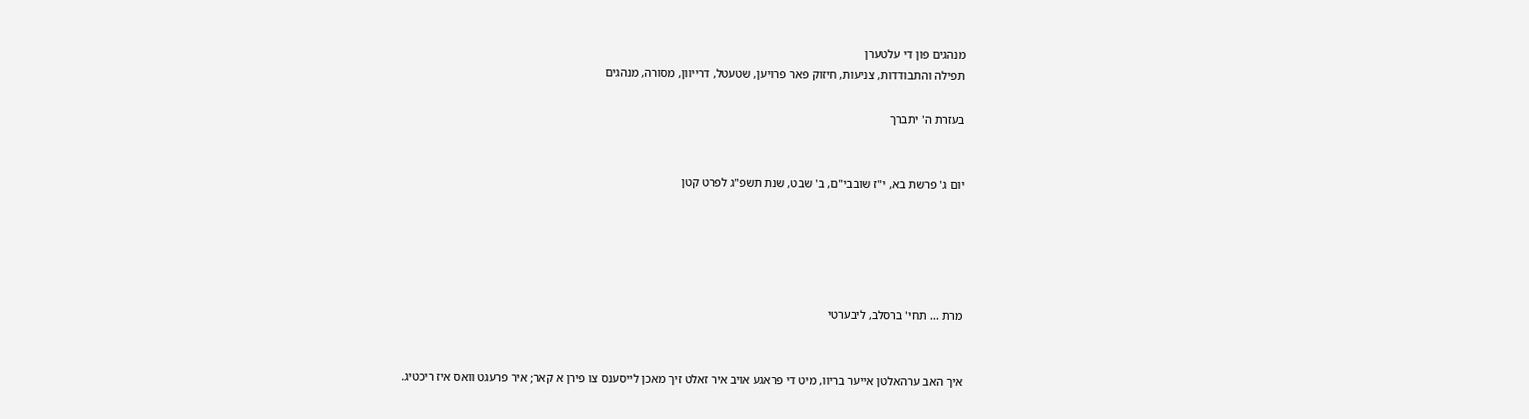מנהגים פון די עלטערן
תפילה והתבודדות, צניעות, חיזוק פאר פרויען, שטעטל, דרייוון, מסורה, מנהגים

בעזרת ה' יתברך


יום ג' פרשת בא, י"ז שובבי"ם, ב' שבט, שנת תשפ"ג לפרט קטן





מרת ... תחי' ברסלב, ליבערטי


איך האב ערהאלטן אייער בריוו, מיט די פראגע אויב איר זאלט זיך מאכן לייסענס צו פירן א קאר; איר פרעגט וואס איז ריכטיג.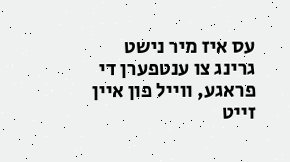עס איז מיר נישט גרינג צו ענטפערן די פראגע, ווייל פון איין זייט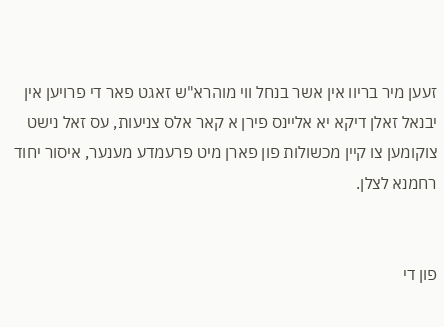זעען מיר בריוו אין אשר בנחל ווי מוהרא"ש זאגט פאר די פרויען אין יבנאל זאלן דיקא יא אליינס פירן א קאר אלס צניעות, עס זאל נישט צוקומען צו קיין מכשולות פון פארן מיט פרעמדע מענער, איסור יחוד רחמנא לצלן.


פון די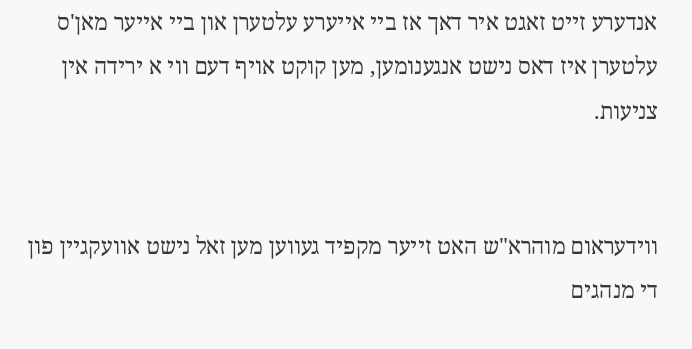אנדערע זייט זאגט איר דאך אז ביי אייערע עלטערן און ביי אייער מאן'ס עלטערן איז דאס נישט אנגענומען, מען קוקט אויף דעם ווי א ירידה אין צניעות.


ווידעראום מוהרא"ש האט זייער מקפיד געווען מען זאל נישט אוועקגיין פון די מנהגים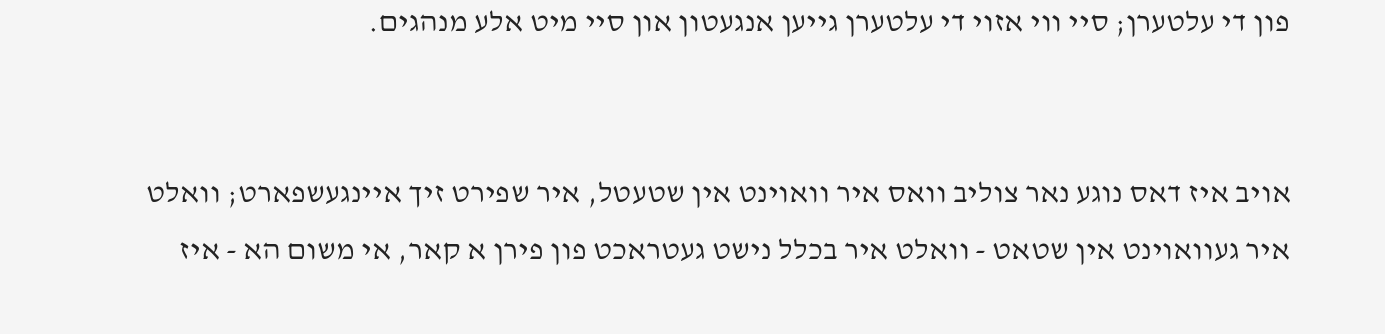פון די עלטערן; סיי ווי אזוי די עלטערן גייען אנגעטון און סיי מיט אלע מנהגים.


אויב איז דאס נוגע נאר צוליב וואס איר וואוינט אין שטעטל, איר שפירט זיך איינגעשפארט; וואלט איר געוואוינט אין שטאט - וואלט איר בכלל נישט געטראכט פון פירן א קאר, אי משום הא - איז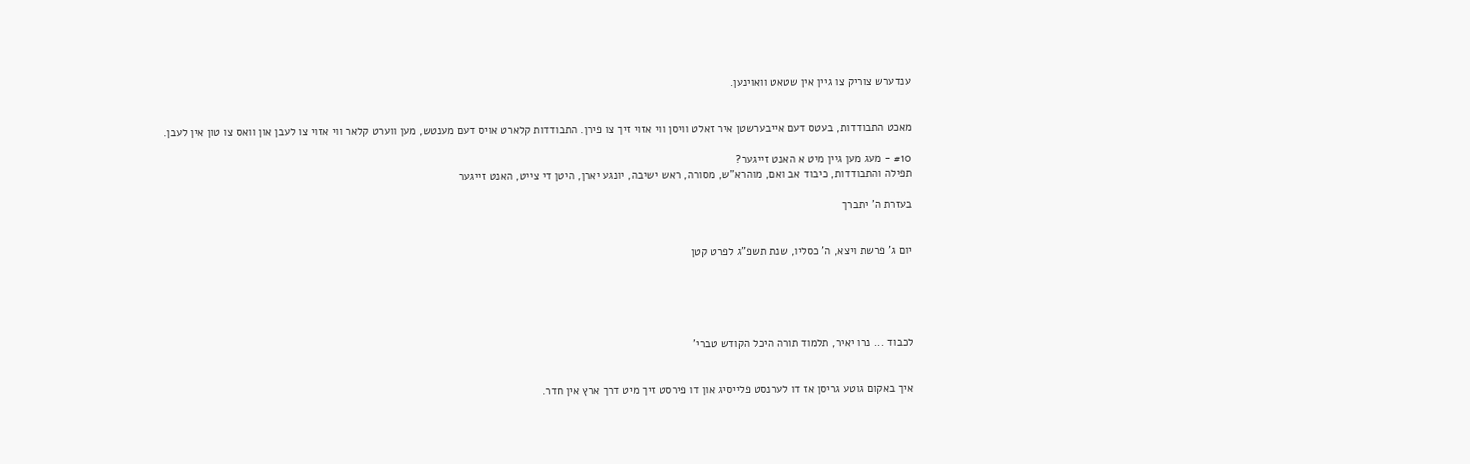ענדערש צוריק צו גיין אין שטאט וואוינען.


מאכט התבודדות, בעטס דעם אייבערשטן איר זאלט וויסן ווי אזוי זיך צו פירן. התבודדות קלארט אויס דעם מענטש, מען ווערט קלאר ווי אזוי צו לעבן און וואס צו טון אין לעבן.

#10 - מעג מען גיין מיט א האנט זייגער?
תפילה והתבודדות, כיבוד אב ואם, מוהרא"ש, מסורה, ראש ישיבה, יונגע יארן, היטן די צייט, האנט זייגער

בעזרת ה' יתברך


יום ג' פרשת ויצא, ה' כסליו, שנת תשפ"ג לפרט קטן





לכבוד ... נרו יאיר, תלמוד תורה היכל הקודש טברי'


איך באקום גוטע גריסן אז דו לערנסט פלייסיג און דו פירסט זיך מיט דרך ארץ אין חדר.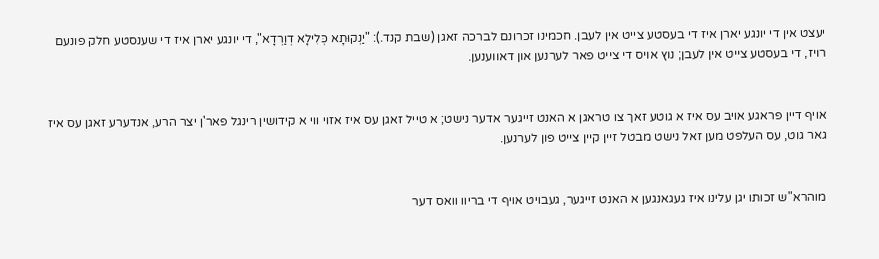יעצט אין די יונגע יארן איז די בעסטע צייט אין לעבן. חכמינו זכרונם לברכה זאגן (שבת קנד.): "יַנְקוּתָא כְּלִילָא דְוַרְדָא", די יונגע יארן איז די שענסטע חלק פונעם רויז, די בעסטע צייט אין לעבן; נוץ אויס די צייט פאר לערנען און דאווענען.


אויף דיין פראגע אויב עס איז א גוטע זאך צו טראגן א האנט זייגער אדער נישט; א טייל זאגן עס איז אזוי ווי א קידושין רינגל פאר'ן יצר הרע, אנדערע זאגן עס איז גאר גוט, עס העלפט מען זאל נישט מבטל זיין קיין צייט פון לערנען.


מוהרא"ש זכותו יגן עלינו איז געגאנגען א האנט זייגער, געבויט אויף די בריוו וואס דער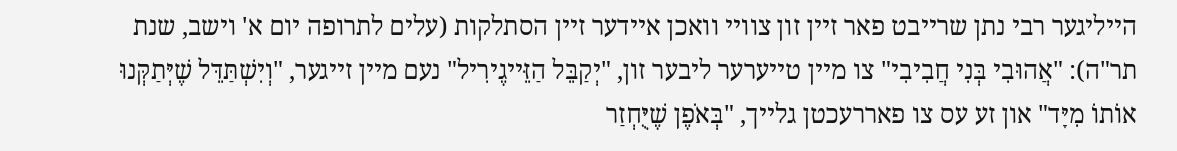הייליגער רבי נתן שרייבט פאר זיין זון צוויי וואכן איידער זיין הסתלקות (עלים לתרופה יום א' וישב, שנת תר"ה): "אֲהוּבִי בְּנִי חֲבִיבִי" צו מיין טייערער ליבער זון, "יְקַבֵּל הַזֵּייגֶירִיל" נעם מיין זייגער, "וְיִשְׁתַּדֵּל שֶׁיְּתַקְּנוּ אוֹתוֹ מִיָּד" און זע עס צו פאררעכטן גלייך, "בְּאֹפֶן שֶׁיֻּחְזַר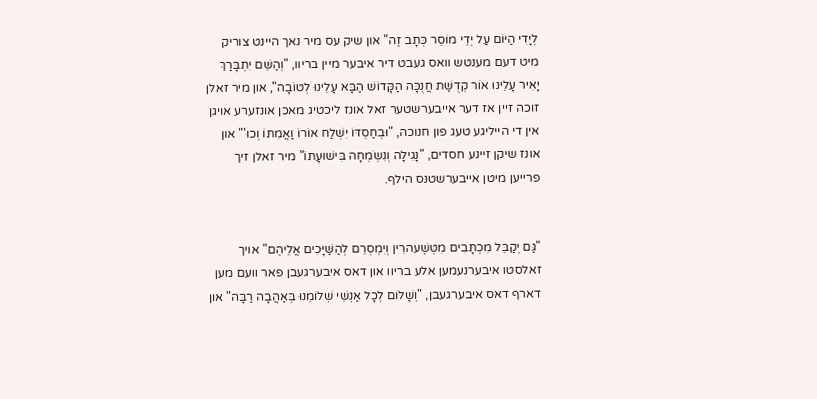לְיָדִי הַיּוֹם עַל יְדֵי מוֹסֵר כְּתָב זֶה" און שיק עס מיר נאך היינט צוריק מיט דעם מענטש וואס געבט דיר איבער מיין בריוו, "וְהַשֵּׁם יִתְבָּרַךְ יָאִיר עָלֵינוּ אוֹר קְדֻשַּׁת חֲנֻכָּה הַקָּדוֹשׁ הַבָּא עָלֵינוּ לְטוֹבָה", און מיר זאלן זוכה זיין אז דער אייבערשטער זאל אונז ליכטיג מאכן אונזערע אויגן אין די הייליגע טעג פון חנוכה, "וּבְחַסְדּוֹ יִשְׁלַח אוֹרוֹ וַאֲמִתּוֹ וְכוּ'" און אונז שיקן זיינע חסדים, "נָגִילָה וְנִשְֹמְחָה בִּישׁוּעָתוֹ" מיר זאלן זיך פרייען מיטן אייבערשטנס הילף.


"גַּם יְקַבֵּל מִכְתָּבִים מִטְּשֶׁעהרִין וְיִמְסְרֵם לְהַשַּׁיָּכִים אֲלֵיהֶם" אויך זאלסטו איבערנעמען אלע בריוו און דאס איבערגעבן פאר וועם מען דארף דאס איבערגעבן, "וְשָׁלוֹם לְכָל אַנְשֵׁי שְׁלוֹמֵנוּ בְּאַהֲבָה רַבָּה" און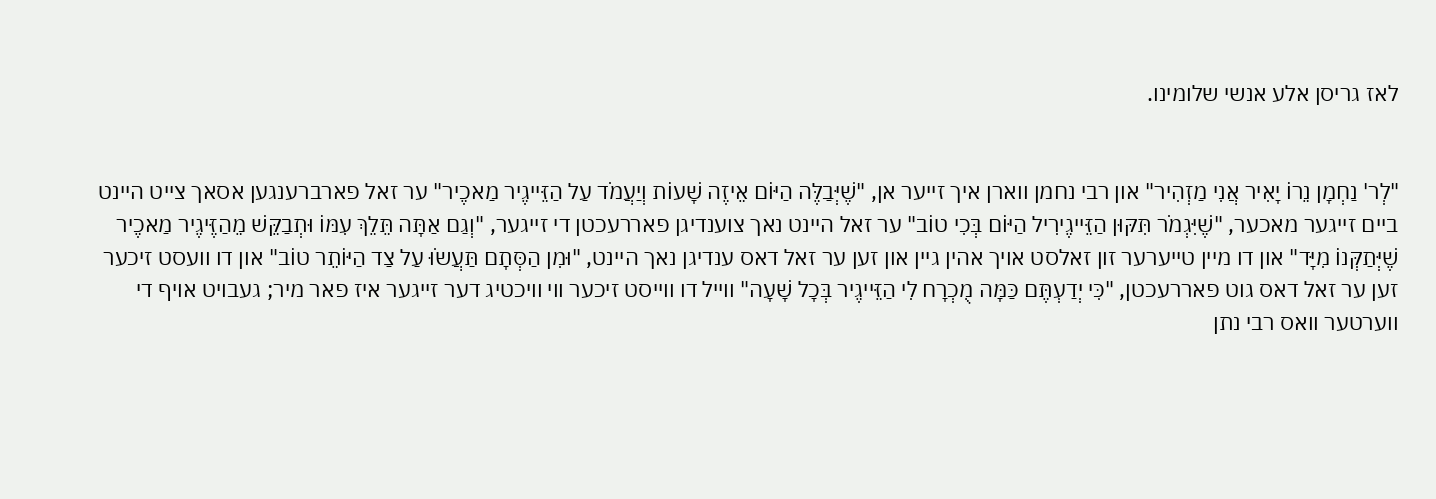לאז גריסן אלע אנשי שלומינו.


"לְר' נַחְמָן נֵרוֹ יָאִיר אֲנִי מַזְהִיר" און רבי נחמן ווארן איך זייער אן, "שֶׁיְּבַלֶּה הַיּוֹם אֵיזֶה שָׁעוֹת וְיַעֲמֹד עַל הַזֵּייגֶיר מַאכֶיר" ער זאל פארברענגען אסאך צייט היינט ביים זייגער מאכער, "שֶׁיִּגְמֹר תִּקּוּן הַזֵּייגֶירִיל הַיּוֹם בְּכִי טוֹב" ער זאל היינט נאך צוענדיגן פאררעכטן די זייגער, "וְגַם אַתָּה תֵּלֵךְ עִמּוֹ וּתְבַקֵּשׁ מֵהַזֶּיגֶיר מַאכֶיר שֶׁיְּתַקְּנוֹ מִיָּד" און דו מיין טייערער זון זאלסט אויך אהין גיין און זען ער זאל דאס ענדיגן נאך היינט, "וּמִן הַסְּתָם תַּעֲשֹוּ עַל צַד הַיּוֹתֵר טוֹב" און דו וועסט זיכער זען ער זאל דאס גוט פאררעכטן, "כִּי יְדַעְתֶּם כַּמָּה מֻכְרָח לִי הַזֵּייגֶיר בְּכָל שָׁעָה" ווייל דו ווייסט זיכער ווי וויכטיג דער זייגער איז פאר מיר; געבויט אויף די ווערטער וואס רבי נתן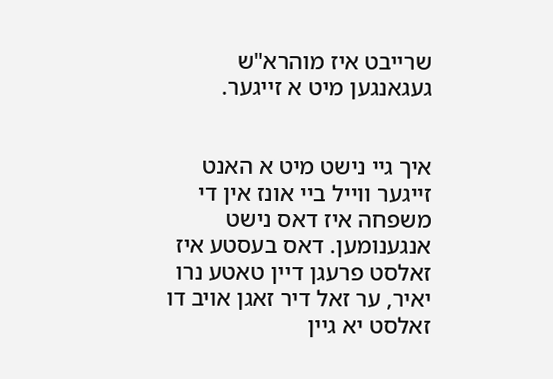שרייבט איז מוהרא"ש געגאנגען מיט א זייגער.


איך גיי נישט מיט א האנט זייגער ווייל ביי אונז אין די משפחה איז דאס נישט אנגענומען. דאס בעסטע איז זאלסט פרעגן דיין טאטע נרו יאיר, ער זאל דיר זאגן אויב דו זאלסט יא גיין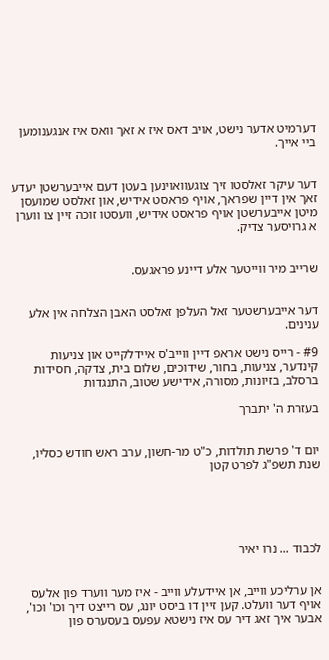דערמיט אדער נישט, אויב דאס איז א זאך וואס איז אנגענומען ביי אייך.


דער עיקר זאלסטו זיך צוגעוואוינען בעטן דעם אייבערשטן יעדע זאך אין דיין שפראך, אויף פראסט אידיש, און זאלסט שמועסן מיטן אייבערשטן אויף פראסט אידיש, וועסטו זוכה זיין צו ווערן א גרויסער צדיק.


שרייב מיר ווייטער אלע דיינע פראגעס.


דער אייבערשטער זאל העלפן זאלסט האבן הצלחה אין אלע ענינים.

#9 - רייס נישט אראפ דיין ווייב'ס איידלקייט און צניעות
קינדער, צניעות, בחור, שידוכים, שלום בית, צדקה, חסידות ברסלב, בזיונות, מסורה, אידישע שטוב, התנגדות

בעזרת ה' יתברך


יום ד' פרשת תולדות, כ"ט מר-חשון, ערב ראש חודש כסליו, שנת תשפ"ג לפרט קטן





לכבוד ... נרו יאיר


אן ערליכע ווייב, אן איידעלע ווייב - איז מער ווערד פון אלעס אויף דער וועלט. קען זיין דו ביסט יונג, עס רייצט דיך וכו' וכו', אבער איך זאג דיר עס איז נישטא עפעס בעסערס פון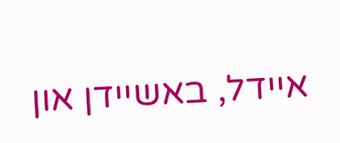איידל, באשיידן און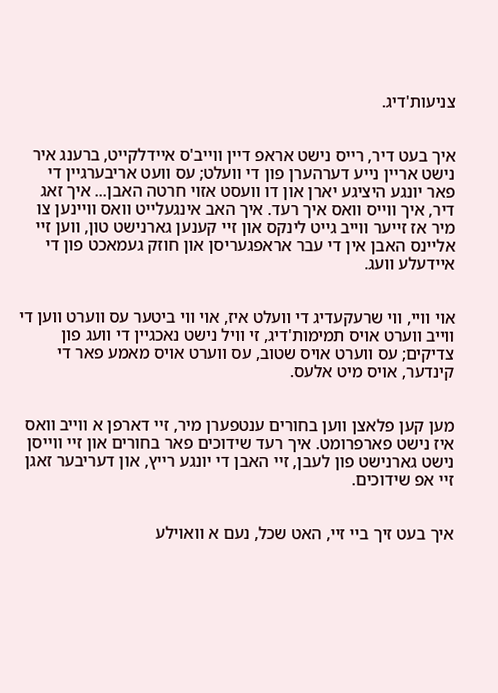צניעות'דיג.


איך בעט דיר, רייס נישט אראפ דיין ווייב'ס איידלקייט, ברענג איר נישט אריין נייע דערהערן פון די וועלט; עס וועט אריבערגיין די פאר יונגע היציגע יארן און דו וועסט אזוי חרטה האבן... איך זאג דיר, איך ווייס וואס איך רעד. איך האב אינגעלייט וואס וויינען צו מיר אז זייער ווייב גייט לינקס און זיי קענען גארנישט טון, ווען זיי אליינס האבן אין די עבר אראפגעריסן און חוזק געמאכט פון די איידעלע וועג.


אוי וויי, ווי שרעקעדיג די וועלט איז, אוי ווי ביטער עס ווערט ווען די ווייב ווערט אויס תמימות'דיג, זי וויל נישט נאכגיין די וועג פון צדיקים; עס ווערט אויס שטוב, עס ווערט אויס מאמע פאר די קינדער, אויס מיט אלעס.


מען קען פלאצן ווען בחורים ענטפערן מיר, זיי דארפן א ווייב וואס איז נישט פארפרומט. איך רעד שידוכים פאר בחורים און זיי ווייסן נישט גארנישט פון לעבן, זיי האבן די יונגע רייץ, און דעריבער זאגן זיי אפ שידוכים.


איך בעט זיך ביי זיי, האט שכל, נעם א וואוילע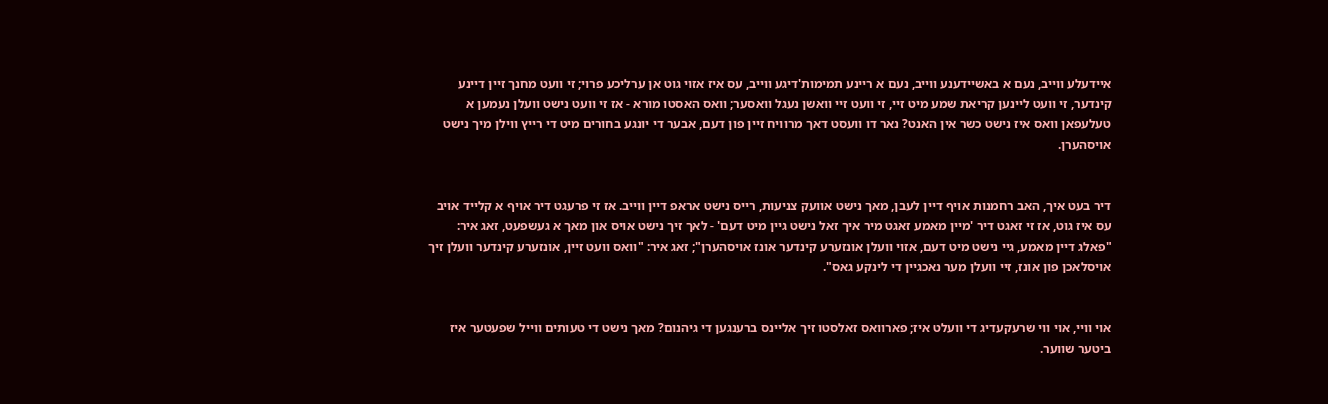איידעלע ווייב, נעם א באשיידענע ווייב, נעם א ריינע תמימות'דיגע ווייב, עס איז אזוי גוט אן ערליכע פרוי; זי וועט מחנך זיין דיינע קינדער, זי וועט ליינען קריאת שמע מיט זיי, זי וועט זיי וואשן נעגל וואסער; וואס האסטו מורא - אז זי וועט נישט וועלן נעמען א טעלעפאן וואס איז נישט כשר אין האנט? נאר דו וועסט דאך מרוויח זיין פון דעם, אבער די יונגע בחורים מיט די רייץ ווילן מיך נישט אויסהערן.


דיר בעט איך, האב רחמנות אויף דיין לעבן, מאך נישט אוועק צניעות, רייס נישט אראפ דיין ווייב. אז זי פרעגט דיר אויף א קלייד אויב עס איז גוט, אז זי זאגט דיר 'מיין מאמע זאגט מיר איך זאל נישט גיין מיט דעם' - לאך זיך נישט אויס און מאך א געשפעט, זאג איר: "פאלג דיין מאמע, גיי נישט מיט דעם, אזוי וועלן אונזערע קינדער אונז אויסהערן"; זאג איר: "וואס וועט זיין, אונזערע קינדער וועלן זיך אויסלאכן פון אונז, זיי וועלן מער נאכגיין די לינקע גאס".


אוי וויי, אוי ווי שרעקעדיג די וועלט איז; פארוואס זאלסטו זיך אליינס ברענגען די גיהנום? מאך נישט די טעותים ווייל שפעטער איז ביטער שווער.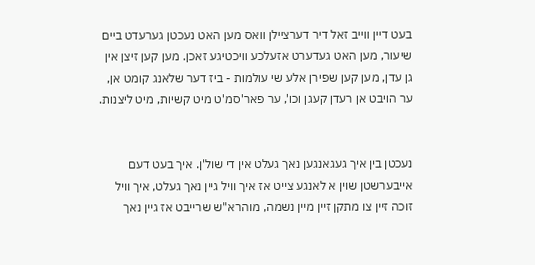בעט דיין ווייב זאל דיר דערציילן וואס מען האט נעכטן גערעדט ביים שיעור, מען האט געדערט אזעלכע וויכטיגע זאכן. מען קען זיצן אין גן עדן, מען קען שפירן אלע שי עולמות - ביז דער שלאנג קומט אן, ער הויבט אן רעדן קעגן וכו', ער פאר'סמ'ט מיט קשיות, מיט ליצנות.


נעכטן בין איך געגאנגען נאך געלט אין די שול'ן. איך בעט דעם אייבערשטן שוין א לאנגע צייט אז איך וויל גיין נאך געלט, איך וויל זוכה זיין צו מתקן זיין מיין נשמה, מוהרא"ש שרייבט אז גיין נאך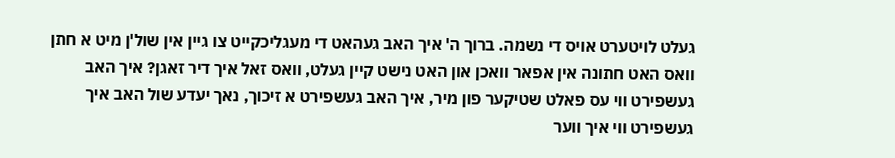געלט לויטערט אויס די נשמה. ברוך ה' איך האב געהאט די מעגליכקייט צו גיין אין שול'ן מיט א חתן וואס האט חתונה אין אפאר וואכן און האט נישט קיין געלט, וואס זאל איך דיר זאגן? איך האב געשפירט ווי עס פאלט שטיקער פון מיר, איך האב געשפירט א זיכוך, נאך יעדע שול האב איך געשפירט ווי איך ווער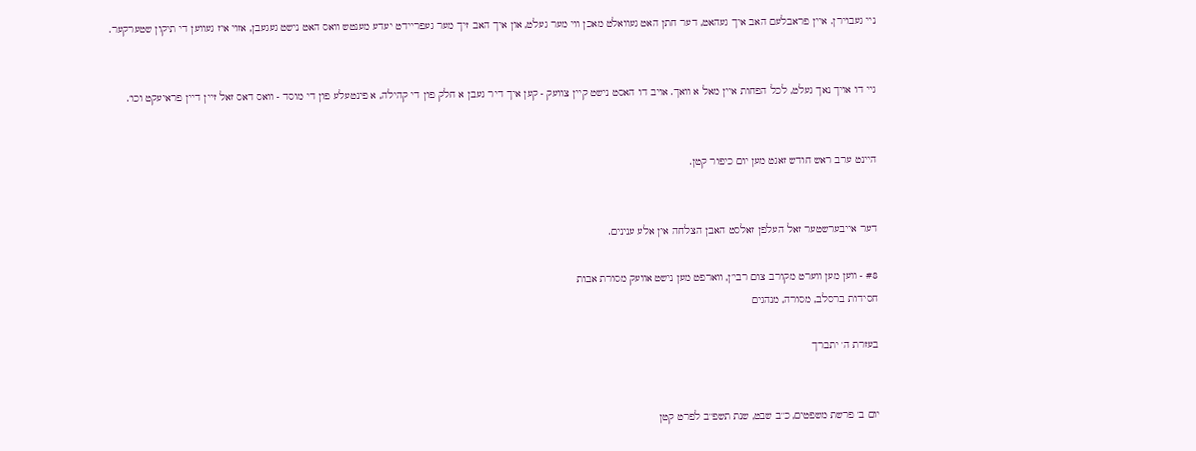ניי געבוירן. איין פראבלעם האב איך געהאט, דער חתן האט געוואלט מאכן ווי מער געלט, און איך האב זיך מער געפריידט יעדע מענטש וואס האט נישט געגעבן, אזוי איז געווען די תיקון שטערקער.


גיי דו אויך נאך געלט, לכל הפחות איין מאל א וואך. אויב דו האסט נישט קיין צוועק - קען איך דיר געבן א חלק פון די קהילה, א פינטעלע פון די מוסד - וואס דאס זאל זיין דיין פראיעקט וכו'.


היינט ערב ראש חודש זאגט מען יום כיפור קטן.


דער אייבערשטער זאל העלפן זאלסט האבן הצלחה אין אלע ענינים.

#8 - ווען מען ווערט מקורב צום רבי'ן, ווארפט מען נישט אוועק מסורת אבות
חסידות ברסלב, מסורה, מנהגים

בעזרת ה' יתברך


יום ב' פרשת משפטים, כ"ב שבט, שנת תשפ"ב לפרט קטן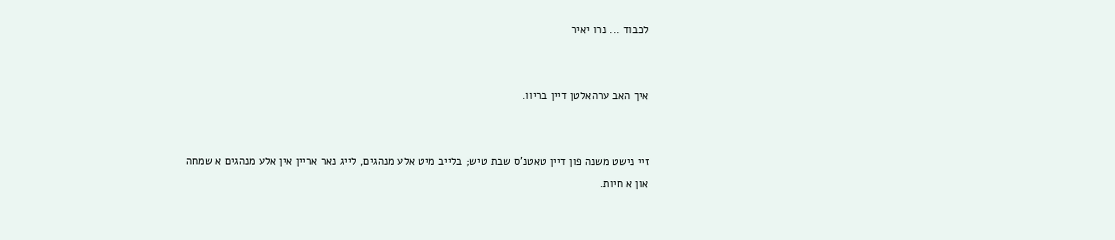לכבוד ... נרו יאיר


איך האב ערהאלטן דיין בריוו.


זיי נישט משנה פון דיין טאטנ'ס שבת טיש; בלייב מיט אלע מנהגים, לייג נאר אריין אין אלע מנהגים א שמחה און א חיות.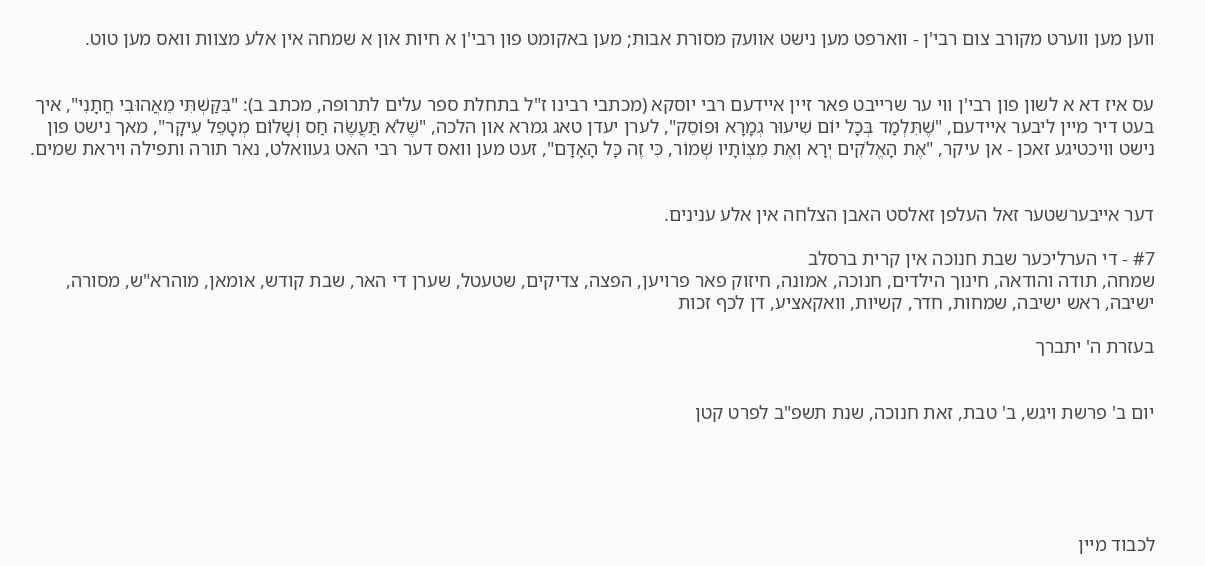ווען מען ווערט מקורב צום רבי'ן - ווארפט מען נישט אוועק מסורת אבות; מען באקומט פון רבי'ן א חיות און א שמחה אין אלע מצוות וואס מען טוט.


עס איז דא א לשון פון רבי'ן ווי ער שרייבט פאר זיין איידעם רבי יוסקא (מכתבי רבינו ז"ל בתחלת ספר עלים לתרופה, מכתב ב): "בִּקַּשְׁתִּי מֵאֲהוּבִי חֲתָנִי", איך בעט דיר מיין ליבער איידעם, "שֶׁתִּלְמַד בְּכָל יוֹם שִׁיעוּר גְמָרָא וּפוֹסֵק", לערן יעדן טאג גמרא און הלכה, "שֶׁלֹא תַּעֲשֶׂה חַס וְשָׁלוֹם מְטָפֵל עִיקָר", מאך נישט פון נישט וויכטיגע זאכן - אן עיקר, "אֶת הָאֱלֹקִים יְרָא וְאֶת מִצְוֹתָיו שְׁמוֹר, כִּי זֶה כָּל הָאָדָם", זעט מען וואס דער רבי האט געוואלט, נאר תורה ותפילה ויראת שמים.


דער אייבערשטער זאל העלפן זאלסט האבן הצלחה אין אלע ענינים.

#7 - די הערליכער שבת חנוכה אין קרית ברסלב
שמחה, תודה והודאה, חינוך הילדים, חנוכה, אמונה, חיזוק פאר פרויען, הפצה, צדיקים, שטעטל, שערן די האר, שבת קודש, אומאן, מוהרא"ש, מסורה, ישיבה, ראש ישיבה, שמחות, חדר, קשיות, וואקאציע, דן לכף זכות

בעזרת ה' יתברך


יום ב' פרשת ויגש, ב' טבת, זאת חנוכה, שנת תשפ"ב לפרט קטן





לכבוד מיין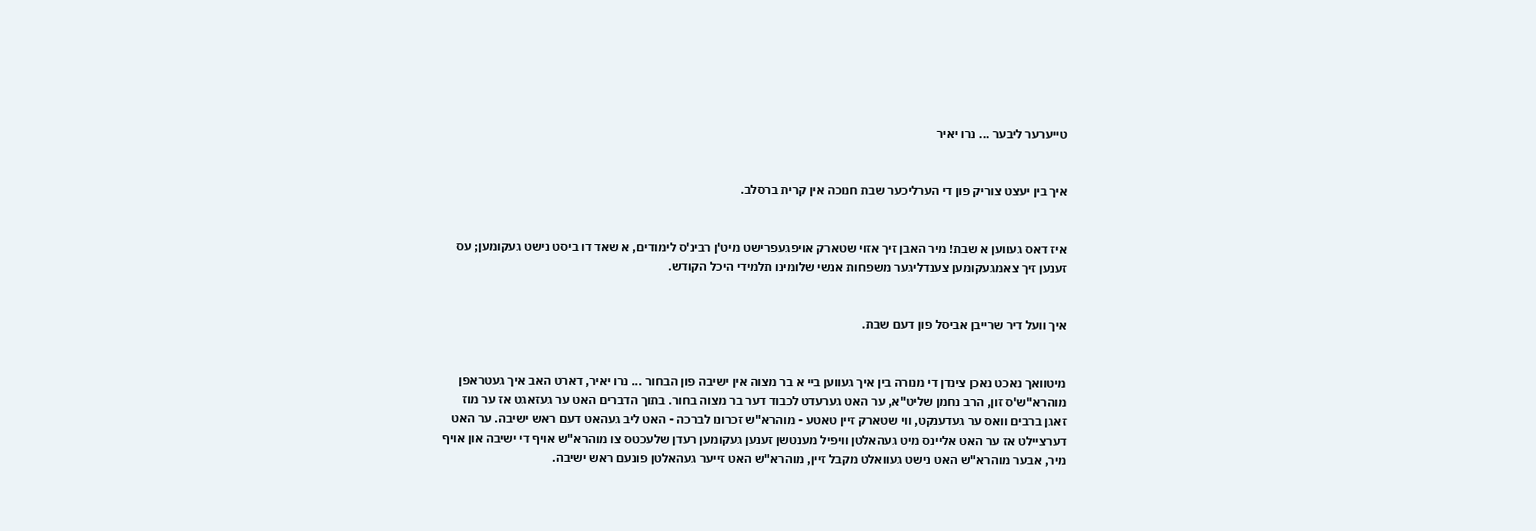טייערער ליבער ... נרו יאיר


איך בין יעצט צוריק פון די הערליכער שבת חנוכה אין קרית ברסלב.


איז דאס געווען א שבת! מיר האבן זיך אזוי שטארק אויפגעפרישט מיט'ן רבינ'ס לימודים, א שאד דו ביסט נישט געקומען; עס זענען זיך צאמגעקומען צענדליגער משפחות אנשי שלומינו תלמידי היכל הקודש.


איך וועל דיר שרייבן אביסל פון דעם שבת.


מיטוואך נאכט נאכן צינדן די מנורה בין איך געווען ביי א בר מצוה אין ישיבה פון הבחור ... נרו יאיר, דארט האב איך געטראפן מוהרא"ש'ס זון, הרב נחמן שליט"א, ער האט גערעדט לכבוד דער בר מצוה בחור. בתוך הדברים האט ער געזאגט אז ער מוז זאגן ברבים וואס ער געדענקט, ווי שטארק זיין טאטע - מוהרא"ש זכרונו לברכה - האט ליב געהאט דעם ראש ישיבה. ער האט דערציילט אז ער האט אליינס מיט געהאלטן וויפיל מענטשן זענען געקומען רעדן שלעכטס צו מוהרא"ש אויף די ישיבה און אויף מיר, אבער מוהרא"ש האט נישט געוואלט מקבל זיין, מוהרא"ש האט זייער געהאלטן פונעם ראש ישיבה.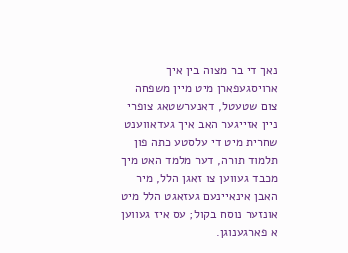נאך די בר מצוה בין איך ארויסגעפארן מיט מיין משפחה צום שטעטל, דאנערשטאג צופרי ניין אזייגער האב איך געדאווענט שחרית מיט די עלסטע כתה פון תלמוד תורה, דער מלמד האט מיך מכבד געווען צו זאגן הלל, מיר האבן אינאיינעם געזאגט הלל מיט אונזער נוסח בקול; עס איז געווען א פארגענוגן.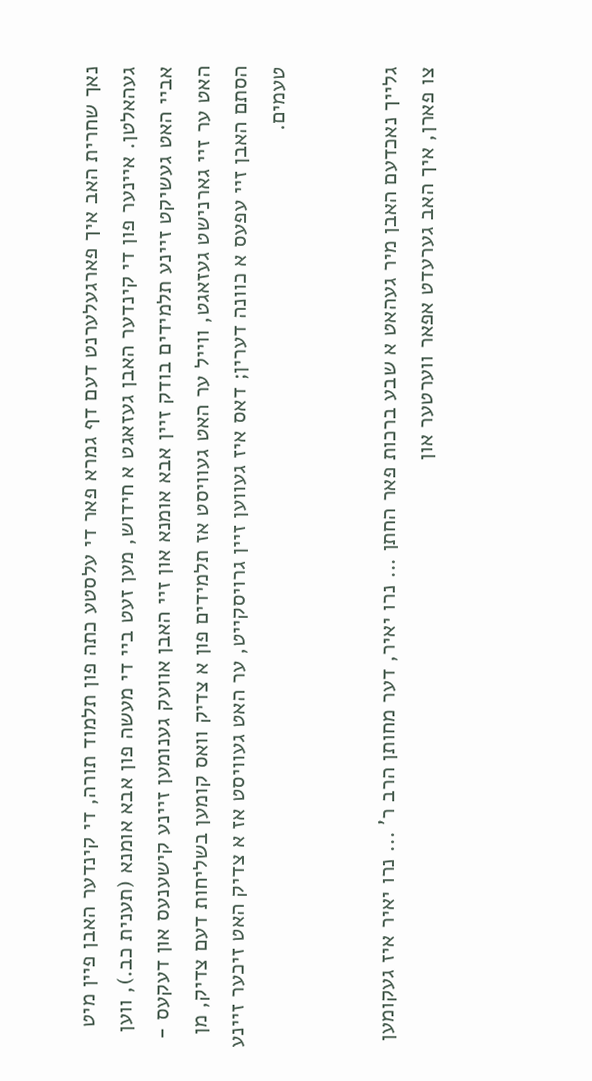נאך שחרית האב איך פארגעלערנט דעם דף גמרא פאר די עלסטע כתה פון תלמוד תורה, די קינדער האבן פיין מיט געהאלטן. איינער פון די קינדער האבן געזאגט א חידוש, מען זעט ביי די מעשה פון אבא אומנא (תענית כב.), ווען אביי האט געשיקט זיינע תלמידים בודק זיין אבא אומנא און זיי האבן אוועק גענומען זיינע קישענעס און דעקעס - האט ער זיי גארנישט געזאגט, ווייל ער האט געוויסט אז תלמידים פון א צדיק וואס קומען בשליחות דעם צדיק, מן הסתם האבן זיי עפעס א כוונה דערין; דאס איז געווען זיין גרויסקייט, ער האט געוויסט אז א צדיק האט זיכער זיינע טעמים.


גלייך נאכדעם האבן מיר געהאט א שבע ברכות פאר החתן ... נרו יאיר, דער מחותן הרב ר' ... נרו יאיר איז געקומען צו פארן, איך האב גערעדט אפאר ווערטער און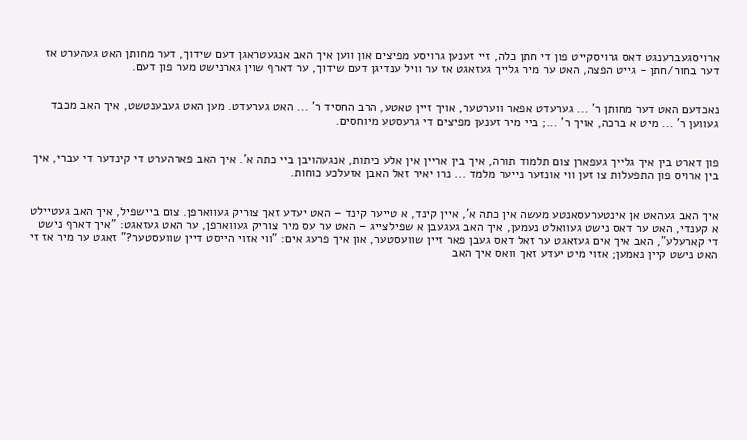ארויסגעברענגט דאס גרויסקייט פון די חתן כלה, זיי זענען גרויסע מפיצים און ווען איך האב אנגעטראגן דעם שידוך, דער מחותן האט געהערט אז דער בחור/חתן - גייט הפצה, האט ער מיר גלייך געזאגט אז ער וויל ענדיגן דעם שידוך, ער דארף שוין גארנישט מער פון דעם.


נאכדעם האט דער מחותן ר' ... גערעדט אפאר ווערטער, אויך זיין טאטע, הרב החסיד ר' ... האט גערעדט. מען האט געבענטשט, איך האב מכבד געווען ר' ... מיט א ברכה, אויך ר' ...; ביי מיר זענען מפיצים די גרעסטע מיוחסים.


פון דארט בין איך גלייך געפארן צום תלמוד תורה, איך בין אריין אין אלע כיתות, אנגעהויבן ביי כתה א'. איך האב פארהערט די קינדער די עברי, איך בין ארויס פון התפעלות צו זען ווי אונזער נייער מלמד ... נרו יאיר זאל האבן אזעלכע כוחות.


איך האב געהאט אן אינטערעסאנטע מעשה אין כתה א', איין קינד, א טייער קינד – האט יעדע זאך צוריק געווארפן. צום ביישפיל, איך האב געטיילט א קענדי, האט ער דאס נישט געוואלט נעמען, איך האב געגעבן א שפילצייג – האט ער עס מיר צוריק געווארפן, ער האט געזאגט: "איך דארף נישט די קארעלע", האב איך אים געזאגט ער זאל דאס געבן פאר זיין שוועסטער, און איך פרעג אים: "ווי אזוי הייסט דיין שוועסטער?" זאגט ער מיר אז זי האט נישט קיין נאמען; אזוי מיט יעדע זאך וואס איך האב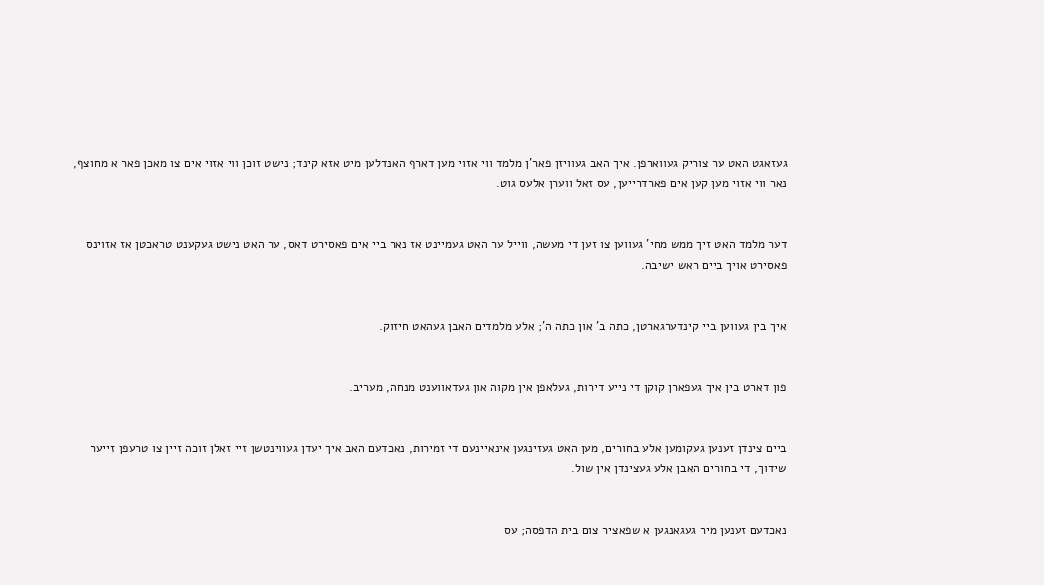געזאגט האט ער צוריק געווארפן. איך האב געוויזן פאר'ן מלמד ווי אזוי מען דארף האנדלען מיט אזא קינד; נישט זוכן ווי אזוי אים צו מאכן פאר א מחוצף, נאר ווי אזוי מען קען אים פארדרייען, עס זאל ווערן אלעס גוט.


דער מלמד האט זיך ממש מחי' געווען צו זען די מעשה, ווייל ער האט געמיינט אז נאר ביי אים פאסירט דאס, ער האט נישט געקענט טראכטן אז אזוינס פאסירט אויך ביים ראש ישיבה.


איך בין געווען ביי קינדערגארטן, כתה ב' און כתה ה'; אלע מלמדים האבן געהאט חיזוק.


פון דארט בין איך געפארן קוקן די נייע דירות, געלאפן אין מקוה און געדאווענט מנחה, מעריב.


ביים צינדן זענען געקומען אלע בחורים, מען האט געזינגען אינאיינעם די זמירות, נאכדעם האב איך יעדן געווינטשן זיי זאלן זוכה זיין צו טרעפן זייער שידוך, די בחורים האבן אלע געצינדן אין שול.


נאכדעם זענען מיר געגאנגען א שפאציר צום בית הדפסה; עס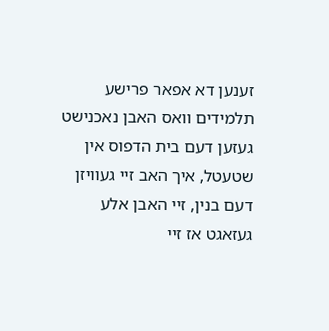זענען דא אפאר פרישע תלמידים וואס האבן נאכנישט געזען דעם בית הדפוס אין שטעטל, איך האב זיי געוויזן דעם בנין, זיי האבן אלע געזאגט אז זיי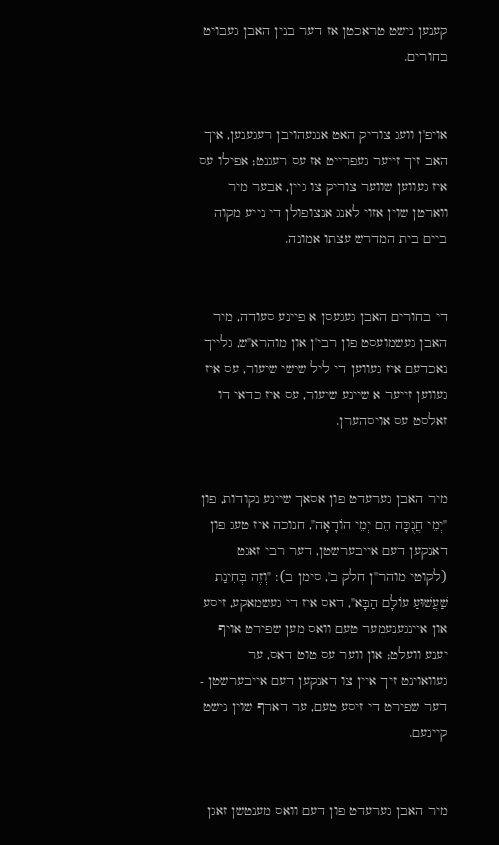קענען נישט טראכטן אז דער בנין האבן געבויט בחורים.


אויפ'ן וועג צוריק האט אנגעהויבן רעגענען, איך האב זיך זייער געפרייט אז עס רעגנט; אפילו עס איז געווען שווער צוריק צו גיין, אבער מיר ווארטן שוין אזוי לאנג אנצופולן די נייע מקוה ביים בית המדרש עצתו אמונה.


די בחורים האבן געגעסן א פיינע סעודה, מיר האבן געשמועסט פון רבי'ן און מוהרא"ש, גלייך נאכדעם איז געווען די ליל שישי שיעור, עס איז געווען זייער א שיינע שיעור, עס איז כדאי דו זאלסט עס אויסהערן.


מיר האבן גערעדט פון אסאך שיינע נקודות, פון "יְמֵי חֲנֻכָּה הֵם יְמֵי הוֹדָאָה", חנוכה איז טעג פון דאנקען דעם אייבערשטן, דער רבי זאגט (לקוטי מוהר"ן חלק ב', סימן ב): "וְזֶה בְּחִינַת שַׁעֲשׁוּעַ עוֹלָם הַבָּא", דאס איז די געשמאקע, זיסע און איינגענעמער טעם וואס מען שפירט אויף יענע וועלט; און ווער עס טוט דאס, ער געוואוינט זיך איין צו דאנקען דעם אייבערשטן - דער שפירט די זיסע טעם, ער דארף שוין נישט קיינעם.


מיר האבן גערעדט פון דעם וואס מענטשן זאגן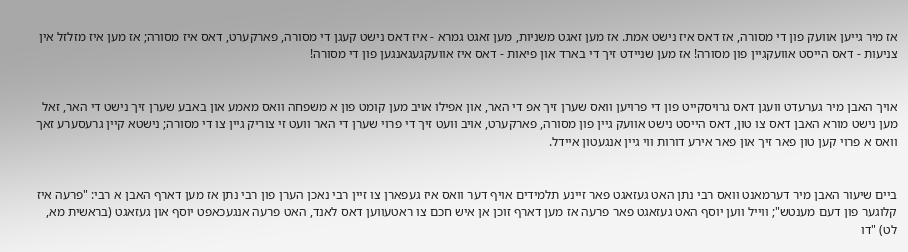אז מיר גייען אוועק פון די מסורה, אז דאס איז נישט אמת. אז מען זאגט משניות, מען זאגט גמרא - איז דאס נישט קעגן די מסורה, פארקערט, דאס איז מסורה; אז מען איז מזלזל אין צניעות - דאס הייסט אוועקגיין פון מסורה! אז מען שניידט זיך די בארד און פיאות - דאס איז אוועקגעגאנגען פון די מסורה!


אויך האבן מיר גערעדט וועגן דאס גרויסקייט פון די פרויען וואס שערן זיך אפ די האר, און אפילו אויב מען קומט פון א משפחה וואס מאמע און באבע שערן זיך נישט די האר, זאל מען נישט מורא האבן דאס צו טון, דאס הייסט נישט אוועק גיין פון מסורה, פארקערט, אויב וועט זיך די פרוי שערן די האר וועט זי צוריק גיין צו די מסורה; נישטא קיין גרעסערע זאך וואס א פרוי קען טון פאר זיך און פאר אירע דורות ווי גיין אנגעטון איידל.


ביים שיעור האבן מיר דערמאנט וואס רבי נתן האט געזאגט פאר זיינע תלמידים אויף דער וואס איז געפארן צו זיין רבי נאכן הערן פון רבי נתן אז מען דארף האבן א רבי: "פרעה איז קלוגער פון דעם מענטש"; ווייל ווען יוסף האט געזאגט פאר פרעה אז מען דארף זוכן אן איש חכם צו ראטעווען דאס לאנד, האט פרעה אנגעכאפט יוסף און געזאגט (בראשית מא, לט) "דו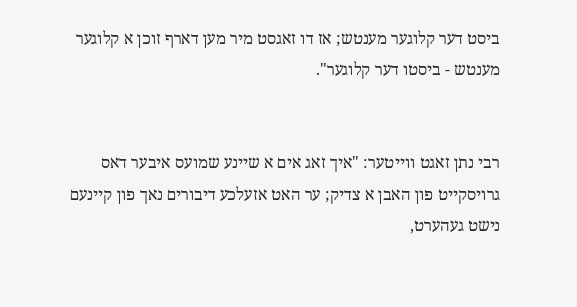ביסט דער קלוגער מענטש; אז דו זאגסט מיר מען דארף זוכן א קלוגער מענטש - ביסטו דער קלוגער".


רבי נתן זאגט ווייטער: "איך זאג אים א שיינע שמועס איבער דאס גרויסקייט פון האבן א צדיק; ער האט אזעלכע דיבורים נאך פון קיינעם נישט געהערט,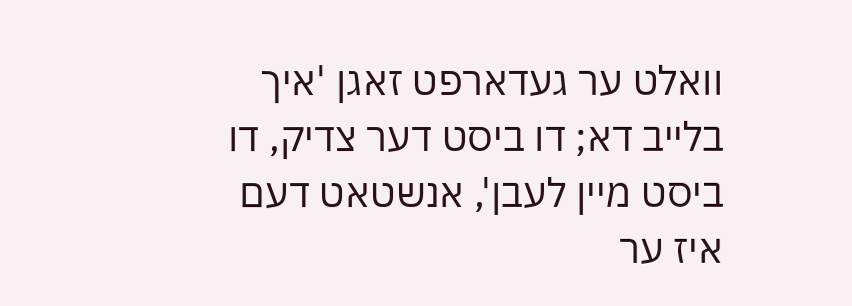וואלט ער געדארפט זאגן 'איך בלייב דא; דו ביסט דער צדיק, דו ביסט מיין לעבן', אנשטאט דעם איז ער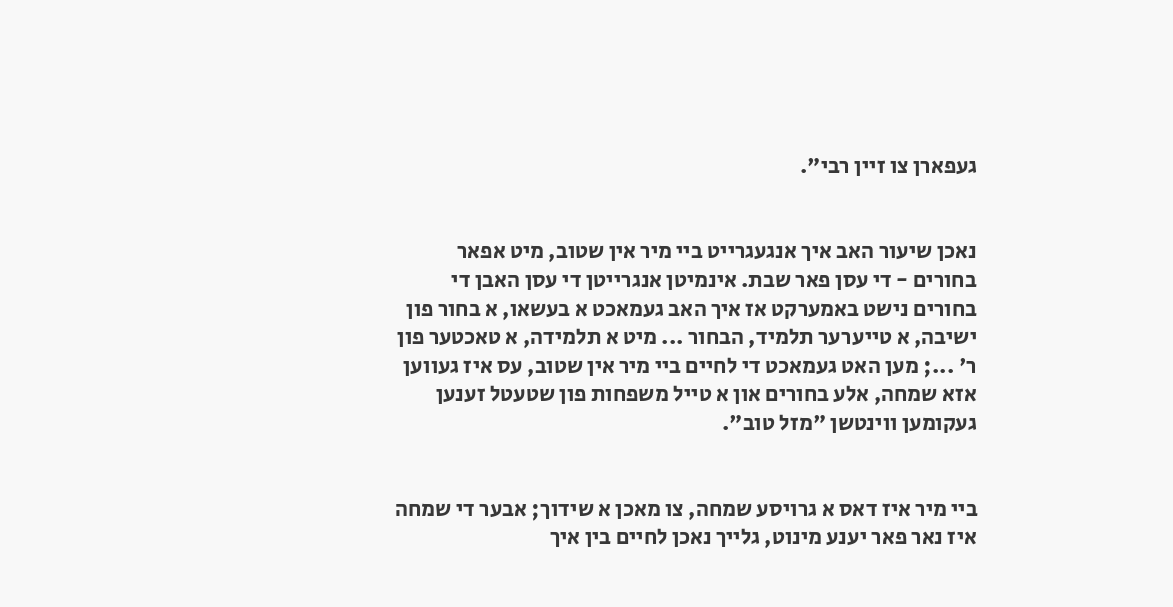געפארן צו זיין רבי".


נאכן שיעור האב איך אנגעגרייט ביי מיר אין שטוב, מיט אפאר בחורים - די עסן פאר שבת. אינמיטן אנגרייטן די עסן האבן די בחורים נישט באמערקט אז איך האב געמאכט א בעשאו, א בחור פון ישיבה, א טייערער תלמיד, הבחור ... מיט א תלמידה, א טאכטער פון ר' ...; מען האט געמאכט די לחיים ביי מיר אין שטוב, עס איז געווען אזא שמחה, אלע בחורים און א טייל משפחות פון שטעטל זענען געקומען ווינטשן "מזל טוב".


ביי מיר איז דאס א גרויסע שמחה, צו מאכן א שידוך; אבער די שמחה איז נאר פאר יענע מינוט, גלייך נאכן לחיים בין איך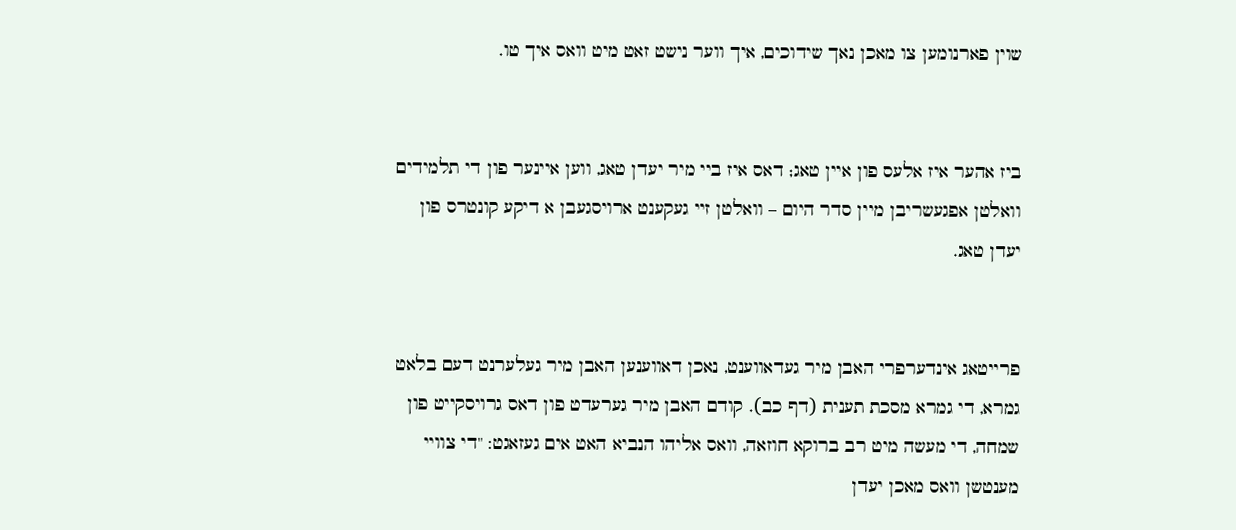שוין פארנומען צו מאכן נאך שידוכים, איך ווער נישט זאט מיט וואס איך טו.


ביז אהער איז אלעס פון איין טאג; דאס איז ביי מיר יעדן טאג, ווען איינער פון די תלמידים וואלטן אפגעשריבן מיין סדר היום – וואלטן זיי געקענט ארויסגעבן א דיקע קונטרס פון יעדן טאג.


פרייטאג אינדערפרי האבן מיר געדאווענט, נאכן דאווענען האבן מיר געלערנט דעם בלאט גמרא, די גמרא מסכת תענית (דף כב). קודם האבן מיר גערעדט פון דאס גרויסקייט פון שמחה, די מעשה מיט רב ברוקא חוזאה, וואס אליהו הנביא האט אים געזאגט: "די צוויי מענטשן וואס מאכן יעדן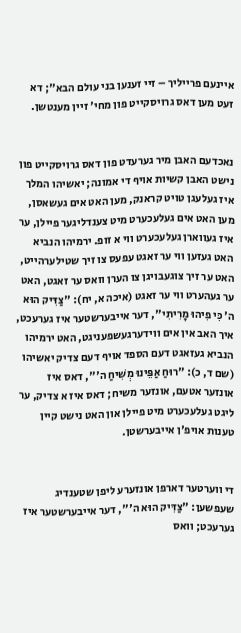איינעם פרייליך – זיי זענען בני עולם הבא"; דא זעט מען דאס גרויסקייט פון מחי' זיין מענטשן.


נאכדעם האבן מיר גערעדט פון דאס גרויסקייט פון נישט האבן קשיות אויף די אמונה; יאשיהו המלך איז געלעגן טויט קראנק, מען האט אים געשאסן, מען האט אים געלעכערט מיט צענדליגער פיילן, ער איז געווארן געלעכערט ווי א זופ. ירמיהו הנביא האט געזען ווי ער זאגט עפעס צו זיך שטילערהייט, האט ער זיך צוגעבויגן צו הערן וואס ער זאגט, האט ער געהערט ווי ער זאגט (איכה א, יח): "צַדִּיק הוּא ה' כִּי פִיהוּ מָרִיתִי", דער אייבערשטער איז גערעכט, איך האב אין אים ווידערגעשפעניגט, האט ירמיהו הנביא געזאגט דעם הספד אויף דעם צדיק יאשיהו (שם ד, כ): "רוּחַ אַפֵּינוּ מְשִׁיחַ ה'", דאס איז אונזער אטעם, אונזער משיח; דאס איז א צדיק, ער ליגט געלעכערט מיט פיילן און האט נישט קיין טענות אויפ'ן אייבערשטן.


די ווערטער דארפן אונזערע ליפן שטענדיג שעפשען: "צַדִּיק הוּא ה'", דער אייבערשטער איז גערעכט; וואס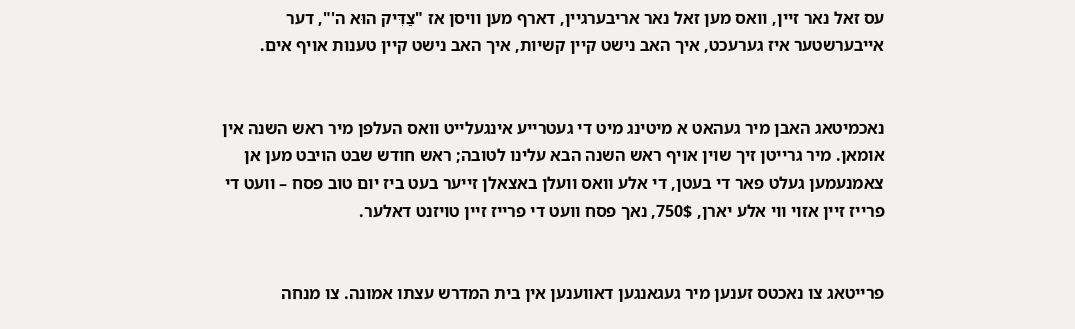עס זאל נאר זיין, וואס מען זאל נאר אריבערגיין, דארף מען וויסן אז "צַדִּיק הוּא ה'", דער אייבערשטער איז גערעכט, איך האב נישט קיין קשיות, איך האב נישט קיין טענות אויף אים.


נאכמיטאג האבן מיר געהאט א מיטינג מיט די געטרייע אינגעלייט וואס העלפן מיר ראש השנה אין אומאן. מיר גרייטן זיך שוין אויף ראש השנה הבא עלינו לטובה; ראש חודש שבט הויבט מען אן צאמנעמען געלט פאר די בעטן, די אלע וואס וועלן באצאלן זייער בעט ביז יום טוב פסח – וועט די פרייז זיין אזוי ווי אלע יארן, 750$, נאך פסח וועט די פרייז זיין טויזנט דאלער.


פרייטאג צו נאכטס זענען מיר געגאנגען דאווענען אין בית המדרש עצתו אמונה. צו מנחה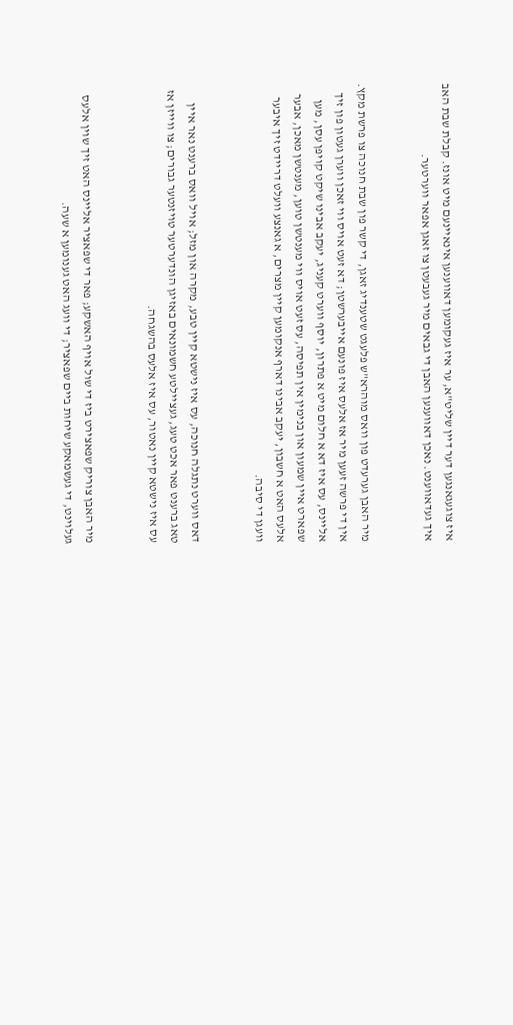איז צוגעגאנגען דער דיין שליט"א, ער איז געקומען דאווענען אינאיינעם מיט אונז. קבלת שבת האב איך געדאווענט. נאכן דאווענען האבן די גבאים מיר געבעטן צו זאגן אפאר ווערטער.


מיר האבן גערעדט פון וואס מוהרא"ש פלעגט שטענדיג זאגן, די קשר פון שבת חנוכה צו פרשת מקץ. אין די פרשה זעען מיר אז אלעס איז פונעם אייבערשטן; דא זעט אויס ווי זאכן ווערן געטון פון זיך אליינס, עס איז דא א חלום מיט א פתרון, יוסף ווערט קעניג, יעקב אבינו שיקט קויפן עסן, מען שפארט איין שמעון און בנימין אין תפיסה, עס זעט אויס ווי מענטשן טוען, מענטשן מאכן, אבער אלעס האט א חשבון, יעקב אבינו דארף אנקומען קיין מצרים, א גאנצע וועלט דריידט זיך איבער וועגן די סיבה.


דאס ווערט נתגלה חנוכה, עס איז נישטא קיין טבע, מקרה און מזל; אויל וואס ברענט נאר איין טאג ברענט פאר אכט טעג, געציילטע חשמונאים באזיגן הונדערטער טויזנטער גבורים; צו ווייזן אז עס איז נישטא קיין נאטור, עס איז אלעס בהשגחה.


מיר האבן צוריק שפאצירט ביז די שול אויף האשקע; פאר די שפאציר אליינס האט זיך שוין אלעס געלוינט, די געשמאקע שיחות ביים שפאציר; די וועג האט גענומען א שעה.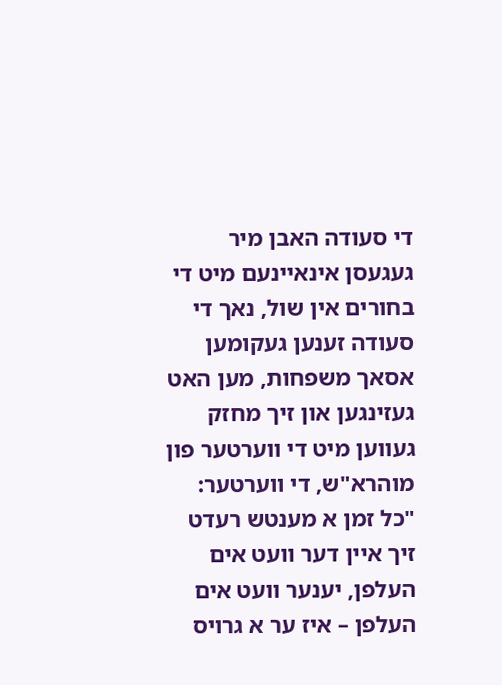די סעודה האבן מיר געגעסן אינאיינעם מיט די בחורים אין שול, נאך די סעודה זענען געקומען אסאך משפחות, מען האט געזינגען און זיך מחזק געווען מיט די ווערטער פון מוהרא"ש, די ווערטער: "כל זמן א מענטש רעדט זיך איין דער וועט אים העלפן, יענער וועט אים העלפן – איז ער א גרויס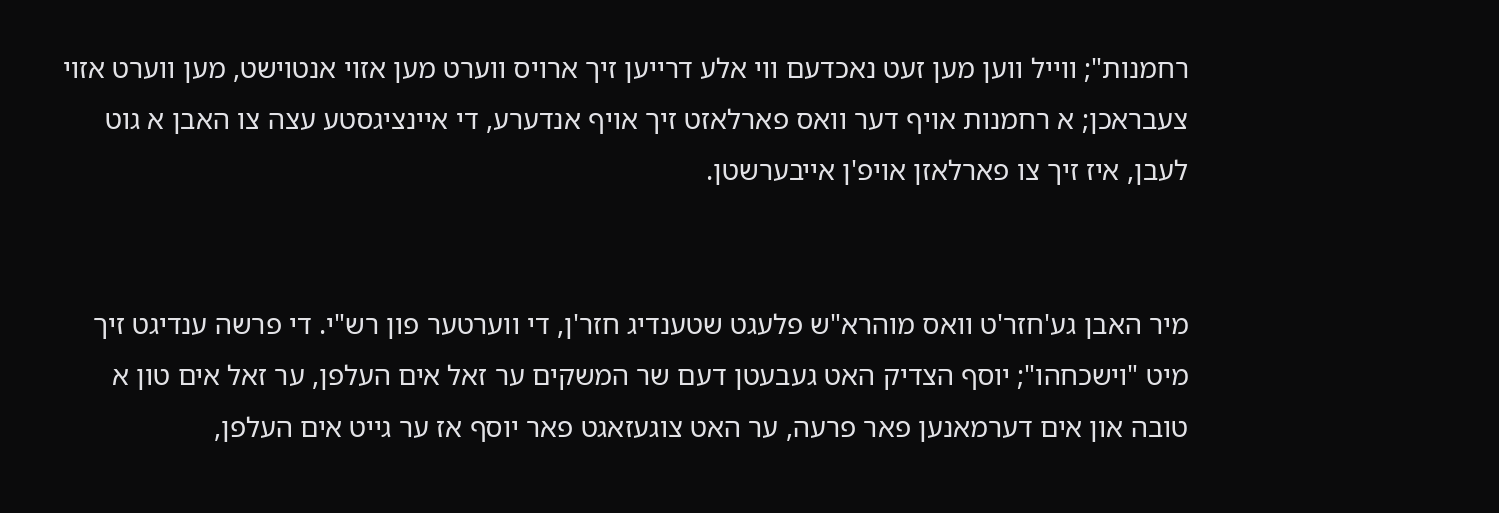רחמנות"; ווייל ווען מען זעט נאכדעם ווי אלע דרייען זיך ארויס ווערט מען אזוי אנטוישט, מען ווערט אזוי צעבראכן; א רחמנות אויף דער וואס פארלאזט זיך אויף אנדערע, די איינציגסטע עצה צו האבן א גוט לעבן, איז זיך צו פארלאזן אויפ'ן אייבערשטן.


מיר האבן גע'חזר'ט וואס מוהרא"ש פלעגט שטענדיג חזר'ן, די ווערטער פון רש"י. די פרשה ענדיגט זיך מיט "וישכחהו"; יוסף הצדיק האט געבעטן דעם שר המשקים ער זאל אים העלפן, ער זאל אים טון א טובה און אים דערמאנען פאר פרעה, ער האט צוגעזאגט פאר יוסף אז ער גייט אים העלפן,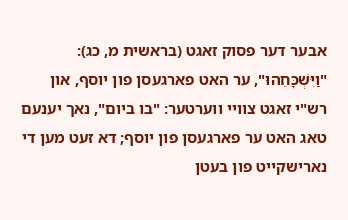אבער דער פסוק זאגט (בראשית מ, כג): "וַיִּשְׁכָּחֵהוּ", ער האט פארגעסן פון יוסף, און רש"י זאגט צוויי ווערטער: "בו ביום", נאך יענעם טאג האט ער פארגעסן פון יוסף; דא זעט מען די נארישקייט פון בעטן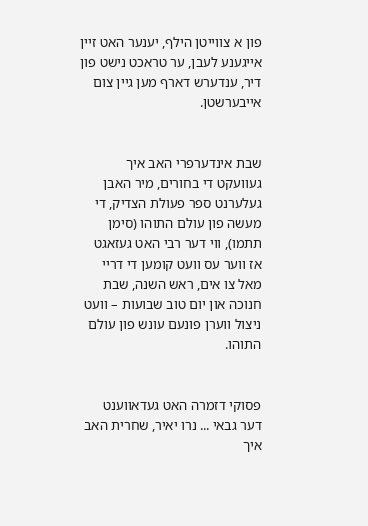פון א צווייטן הילף, יענער האט זיין אייגענע לעבן, ער טראכט נישט פון דיר, ענדערש דארף מען גיין צום אייבערשטן.


שבת אינדערפרי האב איך געוועקט די בחורים, מיר האבן געלערנט ספר פעולת הצדיק, די מעשה פון עולם התוהו (סימן תתמו), ווי דער רבי האט געזאגט אז ווער עס וועט קומען די דריי מאל צו אים, ראש השנה, שבת חנוכה און יום טוב שבועות – וועט ניצול ווערן פונעם עונש פון עולם התוהו.


פסוקי דזמרה האט געדאווענט דער גבאי ... נרו יאיר, שחרית האב איך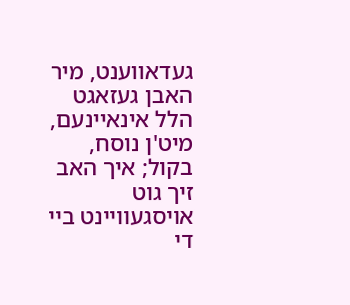געדאווענט, מיר האבן געזאגט הלל אינאיינעם, מיט'ן נוסח, בקול; איך האב זיך גוט אויסגעוויינט ביי די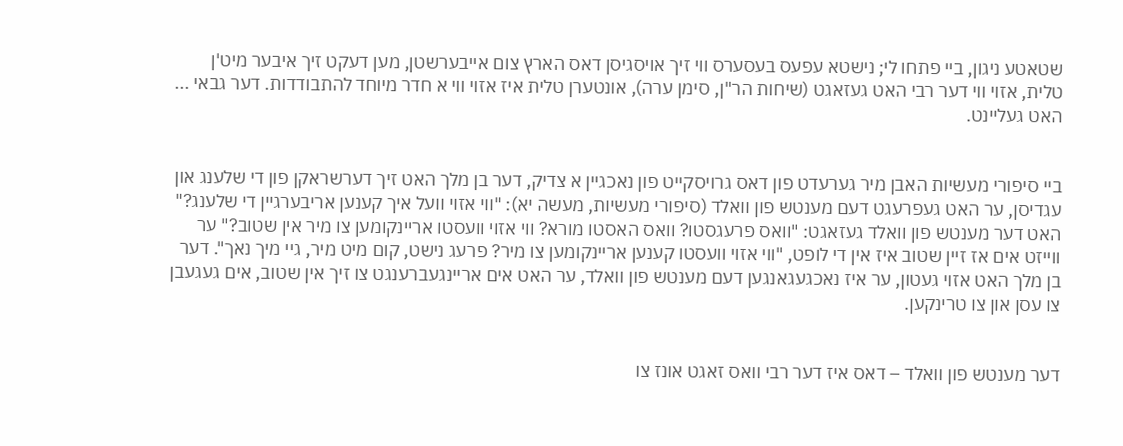שטאטע ניגון, ביי פתחו לי; נישטא עפעס בעסערס ווי זיך אויסגיסן דאס הארץ צום אייבערשטן, מען דעקט זיך איבער מיט'ן טלית, אזוי ווי דער רבי האט געזאגט (שיחות הר"ן, סימן ערה), אונטערן טלית איז אזוי ווי א חדר מיוחד להתבודדות. דער גבאי ... האט געליינט.


ביי סיפורי מעשיות האבן מיר גערעדט פון דאס גרויסקייט פון נאכגיין א צדיק, דער בן מלך האט זיך דערשראקן פון די שלענג און עגדיסן, ער האט געפרעגט דעם מענטש פון וואלד (סיפורי מעשיות, מעשה יא): "ווי אזוי וועל איך קענען אריבערגיין די שלענג?" האט דער מענטש פון וואלד געזאגט: "וואס פרעגסטו? וואס האסטו מורא? ווי אזוי וועסטו אריינקומען צו מיר אין שטוב?" ער ווייזט אים אז זיין שטוב איז אין די לופט, "ווי אזוי וועסטו קענען אריינקומען צו מיר? פרעג נישט, קום מיט מיר, גיי מיך נאך". דער בן מלך האט אזוי געטון, ער איז נאכגעגאנגען דעם מענטש פון וואלד, ער האט אים אריינגעברענגט צו זיך אין שטוב, אים געגעבן צו עסן און צו טרינקען.


דער מענטש פון וואלד – דאס איז דער רבי וואס זאגט אונז צו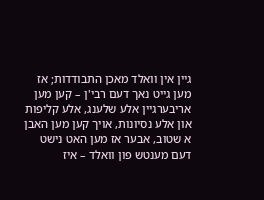גיין אין וואלד מאכן התבודדות; אז מען גייט נאך דעם רבי'ן – קען מען אריבערגיין אלע שלענג, אלע קליפות און אלע נסיונות, אויך קען מען האבן א שטוב, אבער אז מען האט נישט דעם מענטש פון וואלד – איז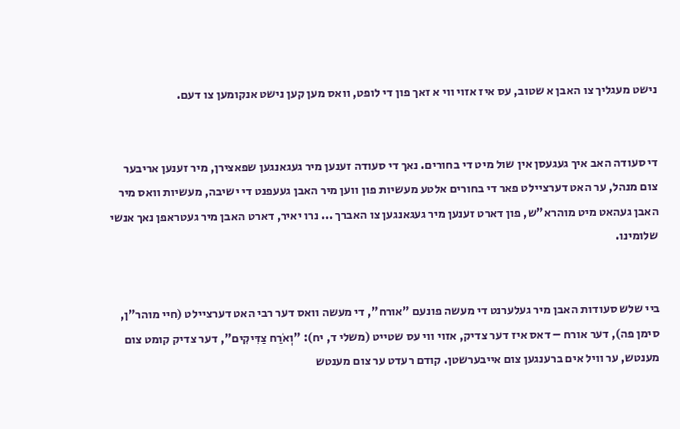נישט מעגליך צו האבן א שטוב, עס איז אזוי ווי א זאך פון די לופט, וואס מען קען נישט אנקומען צו דעם.


די סעודה האב איך געגעסן אין שול מיט די בחורים. נאך די סעודה זענען מיר געגאנגען שפאצירן, מיר זענען אריבער צום מנהל, ער האט דערציילט פאר די בחורים אלטע מעשיות פון ווען מיר האבן געעפנט די ישיבה, מעשיות וואס מיר האבן געהאט מיט מוהרא"ש, פון דארט זענען מיר געגאנגען צו האברך ... נרו יאיר, דארט האבן מיר געטראפן נאך אנשי שלומינו.


ביי שלש סעודות האבן מיר געלערנט די מעשה פונעם "אורח", די מעשה וואס דער רבי האט דערציילט (חיי מוהר"ן, סימן פה), דער אורח – דאס איז דער צדיק, אזוי ווי עס שטייט (משלי ד, יח): "וְאֹרַח צַדִּיקִים", דער צדיק קומט צום מענטש, ער וויל אים ברענגען צום אייבערשטן. קודם רעדט ער צום מענטש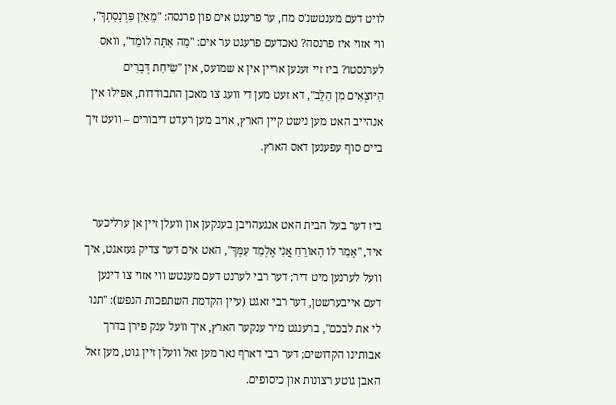לויט דעם מענטשנ'ס מח, ער פרעגט אים פון פרנסה: "מֵאַיִן פַּרְנָסָתְךָ", ווי אזוי איז פרנסה? נאכדעם פרעגט ער אים: "מָה אַתָּה לוֹמֵד", וואס לערנסטו? ביז זיי זענען אריין אין א שמועס, אין "שִׂיחַת דְּבָרִים הַיּוֹצְאִים מִן הַלֵּב", דא זעט מען די וועג צו מאכן התבודדות, אפילו אין אנהייב האט מען נישט קיין הארץ, אויב מען רעדט דיבורים – וועט זיך ביים סוף עפענען דאס הארץ.


ביז דער בעל הבית האט אנגעהויבן בענקען און וועלן זיין אן ערליכער איד, "אָמַר לוֹ הָאוֹרֵחַ אֲנִי אֶלְמַד עִמְּךָ", האט אים דער צדיק געזאגט, איך וועל לערנען מיט דיר; דער רבי לערנט דעם מענטש ווי אזוי צו דינען דעם אייבערשטן, דער רבי זאגט (עיין הקדמת השתפכות הנפש): "תנו לי את לבכם", ברענגט מיר ענקער הארץ, איך וועל ענק פירן בדרך אבותינו הקדושים; דער רבי דארף נאר מען זאל וועלן זיין גוט, מען זאל האבן גוטע רצונות און כיסופים.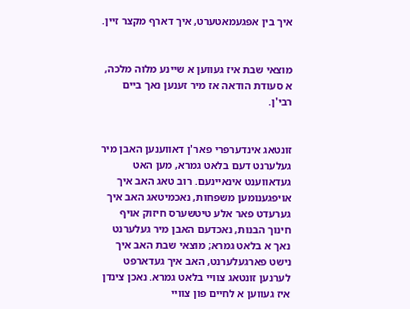איך בין אפגעמאטערט, איך דארף מקצר זיין.


מוצאי שבת איז געווען א שיינע מלוה מלכה, א סעודת הודאה אז מיר זענען נאך ביים רבי'ן.


זונטאג אינדערפרי פאר'ן דאווענען האבן מיר געלערנט דעם בלאט גמרא, מען האט געדאווענט אינאיינעם. רוב טאג האב איך אויפגענומען משפחות, נאכמיטאג האב איך גערעדט פאר אלע טיטשערס חיזוק אויף חינוך הבנות, נאכדעם האבן מיר געלערנט נאך א בלאט גמרא; מוצאי שבת האב איך נישט פארגעלערנט, האב איך געדארפט לערנען זונטאג צוויי בלאט גמרא. נאכן צינדן איז געווען א לחיים פון צוויי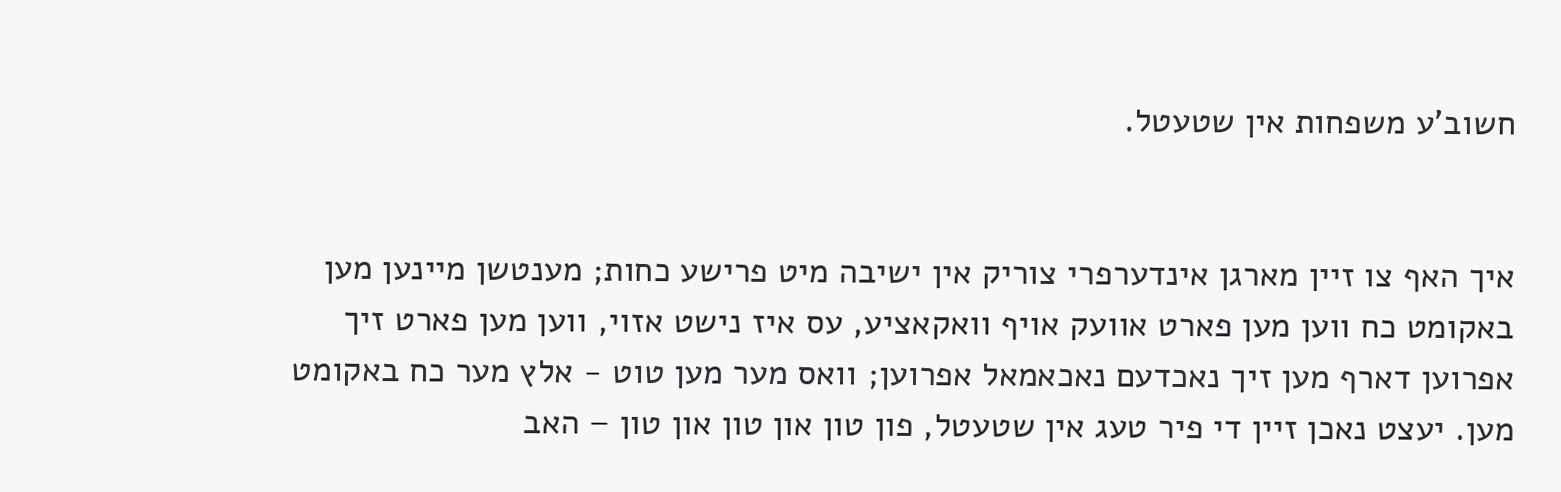חשוב'ע משפחות אין שטעטל.


איך האף צו זיין מארגן אינדערפרי צוריק אין ישיבה מיט פרישע כחות; מענטשן מיינען מען באקומט כח ווען מען פארט אוועק אויף וואקאציע, עס איז נישט אזוי, ווען מען פארט זיך אפרוען דארף מען זיך נאכדעם נאכאמאל אפרוען; וואס מער מען טוט - אלץ מער כח באקומט מען. יעצט נאכן זיין די פיר טעג אין שטעטל, פון טון און טון און טון – האב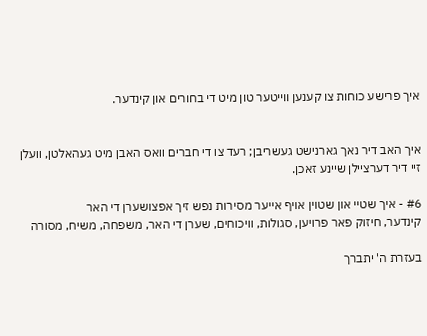איך פרישע כוחות צו קענען ווייטער טון מיט די בחורים און קינדער.


איך האב דיר נאך גארנישט געשריבן; רעד צו די חברים וואס האבן מיט געהאלטן, וועלן זיי דיר דערציילן שיינע זאכן.

#6 - איך שטיי און שטוין אויף אייער מסירות נפש זיך אפצושערן די האר
קינדער, חיזוק פאר פרויען, סגולות, וויכוחים, שערן די האר, משפחה, משיח, מסורה

בעזרת ה' יתברך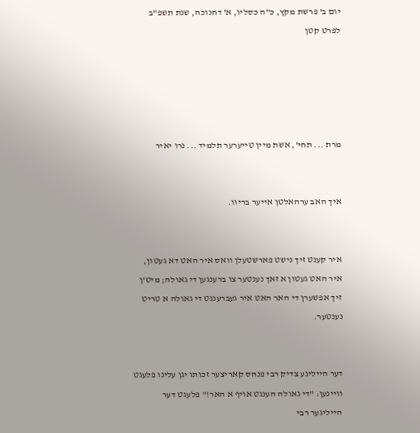יום ב' פרשת מקץ, כ"ה כסליו, א' דחנוכה, שנת תשפ"ב לפרט קטן





מרת ... תחי', אשת מיין טייערער תלמיד ... נרו יאיר


איך האב ערהאלטן אייער בריוו.


איר קענט זיך נישט פארשטעלן וואס איר האט דא געטון, איר האט געטון א זאך נענטער צו ברענגען די גאולה; מיט'ן זיך אפשערן די האר האט איר געברענגט די גאולה א טריט נענטער.


דער הייליגע צדיק רבי פנחס קאריצער זכותו יגן עלינו פלעגט וויינען: "די גאולה הענגט אויף א האר!" פלעגט דער הייליגער רבי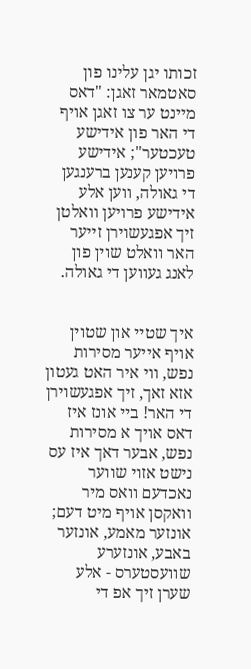זכותו יגן עלינו פון סאטמאר זאגן: "דאס מיינט ער צו זאגן אויף די האר פון אידישע טעכטער"; אידישע פרויען קענען ברענגען די גאולה, ווען אלע אידישע פרויען וואלטן זיך אפגעשוירן זייער האר וואלט שוין פון לאנג געווען די גאולה.


איך שטיי און שטוין אויף אייער מסירות נפש, ווי איר האט געטון אזא זאך, זיך אפגעשוירן די האר! ביי אונז איז דאס אויך א מסירות נפש, אבער דאך איז עס נישט אזוי שווער נאכדעם וואס מיר וואקסן אויף מיט דעם; אונזער מאמע, אונזער באבע, אונזערע שוועסטערס - אלע שערן זיך אפ די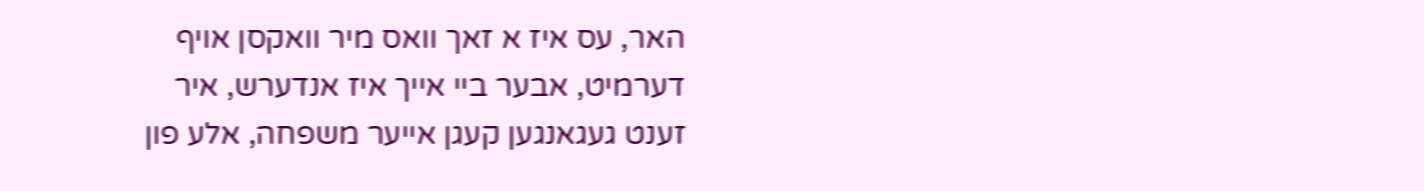האר, עס איז א זאך וואס מיר וואקסן אויף דערמיט, אבער ביי אייך איז אנדערש, איר זענט געגאנגען קעגן אייער משפחה, אלע פון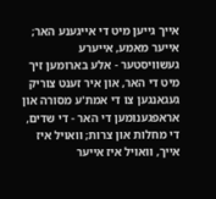אייך גייען מיט די אייגענע האר; אייער מאמע, אייערע געשוויסטער - אלע בארומען זיך מיט די האר, און איר זענט צוריק געגאנגען צו די אמת'ע מסורה און אראפגענומען די האר - די שדים, די מחלות און צרות; וואויל איז אייך, וואויל איז אייער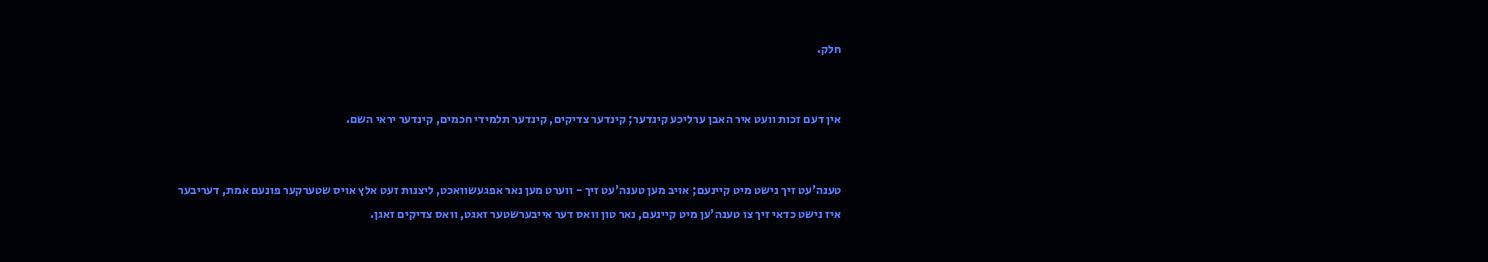חלק.


אין דעם זכות וועט איר האבן ערליכע קינדער; קינדער צדיקים, קינדער תלמידי חכמים, קינדער יראי השם.


טענה'עט זיך נישט מיט קיינעם; אויב מען טענה'עט זיך - ווערט מען נאר אפגעשוואכט, ליצנות זעט אלץ אויס שטערקער פונעם אמת, דעריבער איז נישט כדאי זיך צו טענה'ען מיט קיינעם, נאר טון וואס דער אייבערשטער זאגט, וואס צדיקים זאגן.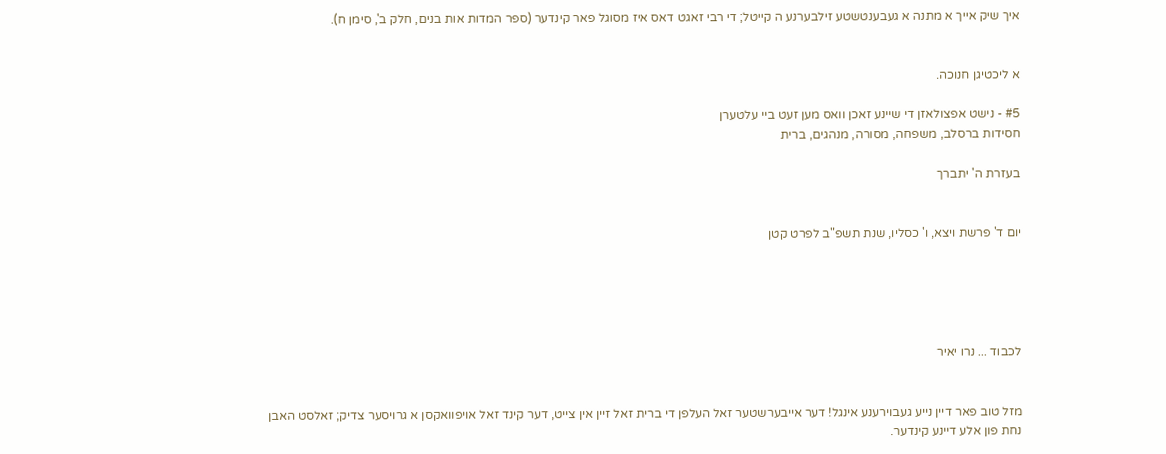איך שיק אייך א מתנה א געבענטשטע זילבערנע ה קייטל; די רבי זאגט דאס איז מסוגל פאר קינדער (ספר המדות אות בנים, חלק ב', סימן ח).


א ליכטיגן חנוכה.

#5 - נישט אפצולאזן די שיינע זאכן וואס מען זעט ביי עלטערן
חסידות ברסלב, משפחה, מסורה, מנהגים, ברית

בעזרת ה' יתברך


יום ד' פרשת ויצא, ו' כסליו, שנת תשפ"ב לפרט קטן





לכבוד ... נרו יאיר


מזל טוב פאר דיין נייע געבוירענע אינגל! דער אייבערשטער זאל העלפן די ברית זאל זיין אין צייט, דער קינד זאל אויפוואקסן א גרויסער צדיק; זאלסט האבן נחת פון אלע דיינע קינדער.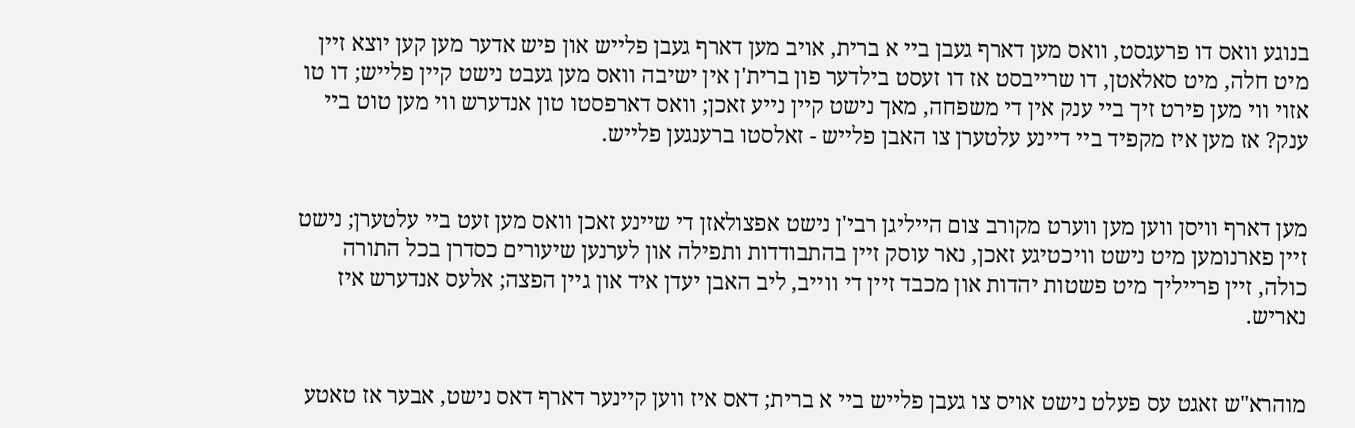בנוגע וואס דו פרעגסט, וואס מען דארף געבן ביי א ברית, אויב מען דארף געבן פלייש און פיש אדער מען קען יוצא זיין מיט חלה, מיט סאלאטן, דו שרייבסט אז דו זעסט בילדער פון ברית'ן אין ישיבה וואס מען געבט נישט קיין פלייש; דו טו אזוי ווי מען פירט זיך ביי ענק אין די משפחה, מאך נישט קיין נייע זאכן; וואס דארפסטו טון אנדערש ווי מען טוט ביי ענק? אז מען איז מקפיד ביי דיינע עלטערן צו האבן פלייש - זאלסטו ברענגען פלייש.


מען דארף וויסן ווען מען ווערט מקורב צום הייליגן רבי'ן נישט אפצולאזן די שיינע זאכן וואס מען זעט ביי עלטערן; נישט זיין פארנומען מיט נישט וויכטיגע זאכן, נאר עוסק זיין בהתבודדות ותפילה און לערנען שיעורים כסדרן בכל התורה כולה, זיין פרייליך מיט פשטות יהדות און מכבד זיין די ווייב, ליב האבן יעדן איד און גיין הפצה; אלעס אנדערש איז נאריש.


מוהרא"ש זאגט עס פעלט נישט אויס צו געבן פלייש ביי א ברית; דאס איז ווען קיינער דארף דאס נישט, אבער אז טאטע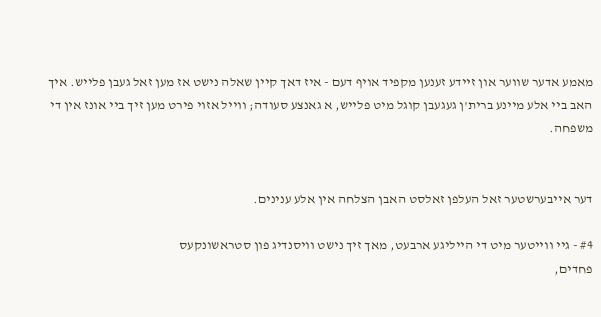מאמע אדער שווער און זיידע זענען מקפיד אויף דעם - איז דאך קיין שאלה נישט אז מען זאל געבן פלייש. איך האב ביי אלע מיינע ברית'ן געגעבן קוגל מיט פלייש, א גאנצע סעודה; ווייל אזוי פירט מען זיך ביי אונז אין די משפחה.


דער אייבערשטער זאל העלפן זאלסט האבן הצלחה אין אלע ענינים.

#4 - גיי ווייטער מיט די הייליגע ארבעט, מאך זיך נישט וויסנדיג פון סטראשונקעס
פחדים,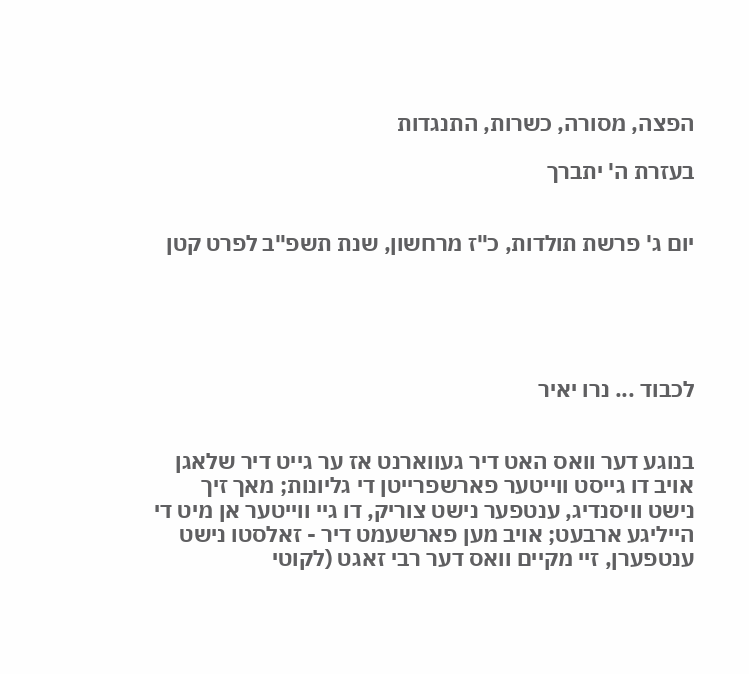הפצה, מסורה, כשרות, התנגדות

בעזרת ה' יתברך


יום ג' פרשת תולדות, כ"ז מרחשון, שנת תשפ"ב לפרט קטן





לכבוד ... נרו יאיר


בנוגע דער וואס האט דיר געווארנט אז ער גייט דיר שלאגן אויב דו גייסט ווייטער פארשפרייטן די גליונות; מאך זיך נישט וויסנדיג, ענטפער נישט צוריק, דו גיי ווייטער אן מיט די הייליגע ארבעט; אויב מען פארשעמט דיר - זאלסטו נישט ענטפערן, זיי מקיים וואס דער רבי זאגט (לקוטי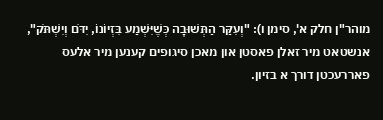מוהר"ן חלק א', סימן ו): "וְעִקַּר הַתְּשׁוּבָה כְּשֶׁיִּשְׁמַע בִּזְיוֹנוֹ, יִדֹּם וְיִשְׁתֹּק", אנשטאט מיר זאלן פאסטן און מאכן סיגופים קענען מיר אלעס פאררעכטן דורך א בזיון.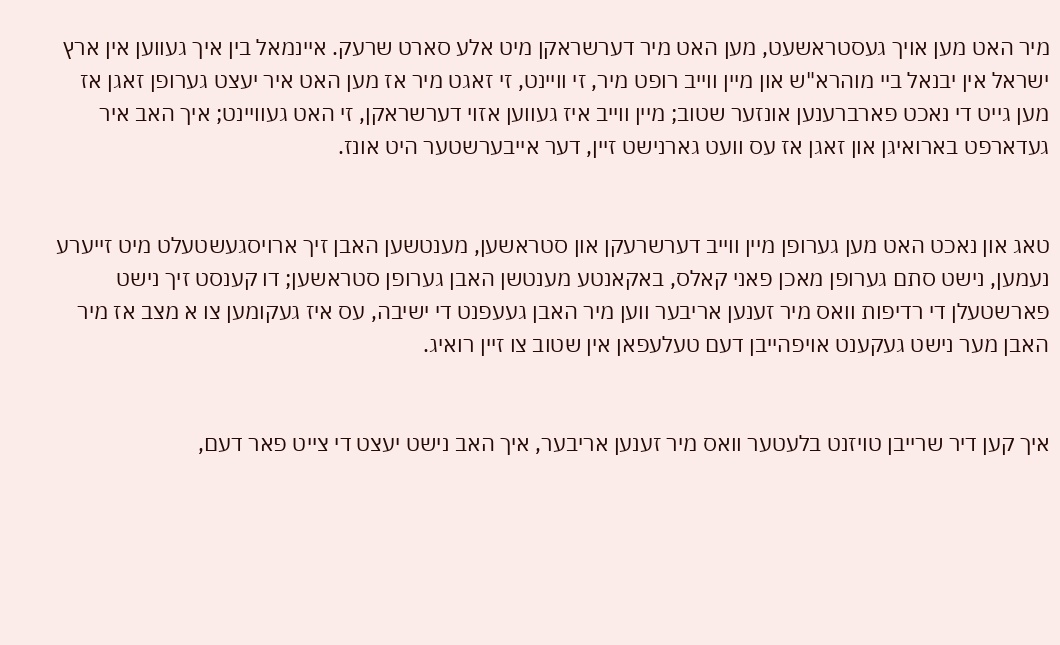מיר האט מען אויך געסטראשעט, מען האט מיר דערשראקן מיט אלע סארט שרעק. איינמאל בין איך געווען אין ארץ ישראל אין יבנאל ביי מוהרא"ש און מיין ווייב רופט מיר, זי וויינט, זי זאגט מיר אז מען האט איר יעצט גערופן זאגן אז מען גייט די נאכט פארברענען אונזער שטוב; מיין ווייב איז געווען אזוי דערשראקן, זי האט געוויינט; איך האב איר געדארפט בארואיגן און זאגן אז עס וועט גארנישט זיין, דער אייבערשטער היט אונז.


טאג און נאכט האט מען גערופן מיין ווייב דערשרעקן און סטראשען, מענטשען האבן זיך ארויסגעשטעלט מיט זייערע נעמען, נישט סתם גערופן מאכן פאני קאלס, באקאנטע מענטשן האבן גערופן סטראשען; דו קענסט זיך נישט פארשטעלן די רדיפות וואס מיר זענען אריבער ווען מיר האבן געעפנט די ישיבה, עס איז געקומען צו א מצב אז מיר האבן מער נישט געקענט אויפהייבן דעם טעלעפאן אין שטוב צו זיין רואיג.


איך קען דיר שרייבן טויזנט בלעטער וואס מיר זענען אריבער, איך האב נישט יעצט די צייט פאר דעם,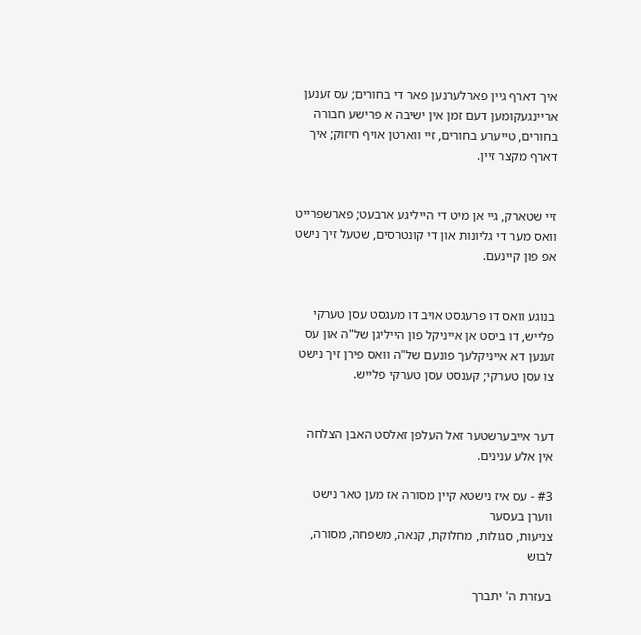איך דארף גיין פארלערנען פאר די בחורים; עס זענען אריינגעקומען דעם זמן אין ישיבה א פרישע חבורה בחורים, טייערע בחורים, זיי ווארטן אויף חיזוק; איך דארף מקצר זיין.


זיי שטארק, גיי אן מיט די הייליגע ארבעט; פארשפרייט וואס מער די גליונות און די קונטרסים, שטעל זיך נישט אפ פון קיינעם.


בנוגע וואס דו פרעגסט אויב דו מעגסט עסן טערקי פלייש, דו ביסט אן אייניקל פון הייליגן של"ה און עס זענען דא אייניקלעך פונעם של"ה וואס פירן זיך נישט צו עסן טערקי; קענסט עסן טערקי פלייש.


דער אייבערשטער זאל העלפן זאלסט האבן הצלחה אין אלע ענינים.

#3 - עס איז נישטא קיין מסורה אז מען טאר נישט ווערן בעסער
צניעות, סגולות, מחלוקת, קנאה, משפחה, מסורה, לבוש

בעזרת ה' יתברך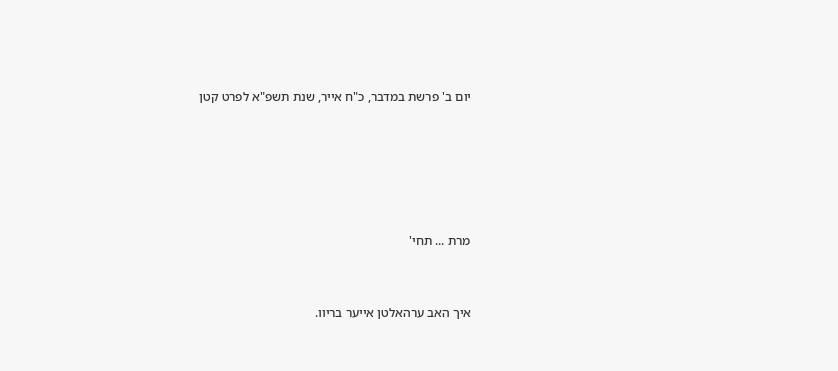יום ב' פרשת במדבר, כ"ח אייר, שנת תשפ"א לפרט קטן





מרת ... תחי'


איך האב ערהאלטן אייער בריוו.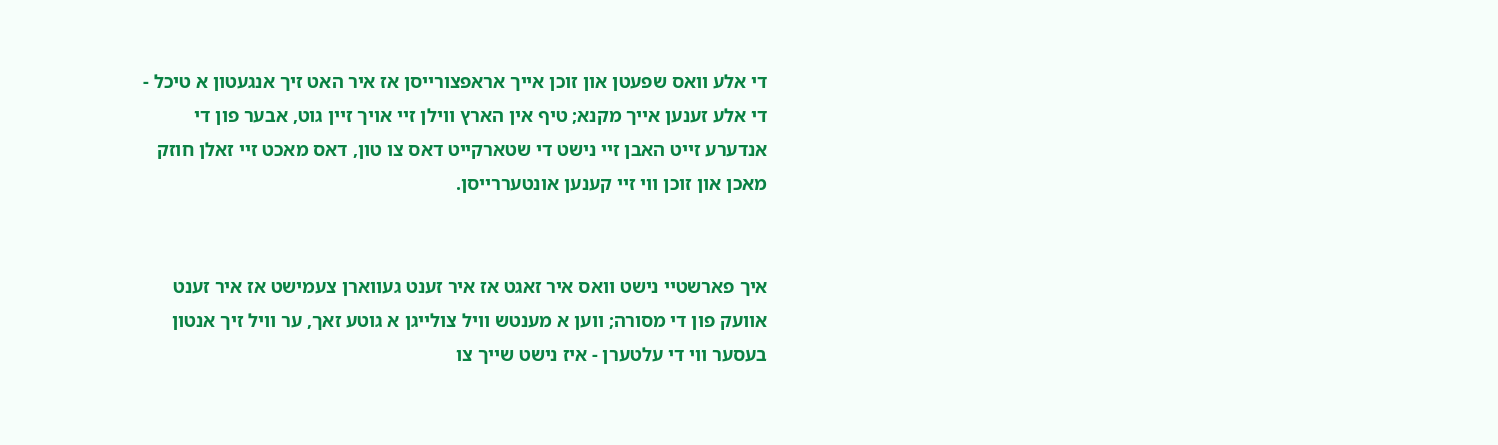די אלע וואס שפעטן און זוכן אייך אראפצורייסן אז איר האט זיך אנגעטון א טיכל - די אלע זענען אייך מקנא; טיף אין הארץ ווילן זיי אויך זיין גוט, אבער פון די אנדערע זייט האבן זיי נישט די שטארקייט דאס צו טון, דאס מאכט זיי זאלן חוזק מאכן און זוכן ווי זיי קענען אונטעררייסן.


איך פארשטיי נישט וואס איר זאגט אז איר זענט געווארן צעמישט אז איר זענט אוועק פון די מסורה; ווען א מענטש וויל צולייגן א גוטע זאך, ער וויל זיך אנטון בעסער ווי די עלטערן - איז נישט שייך צו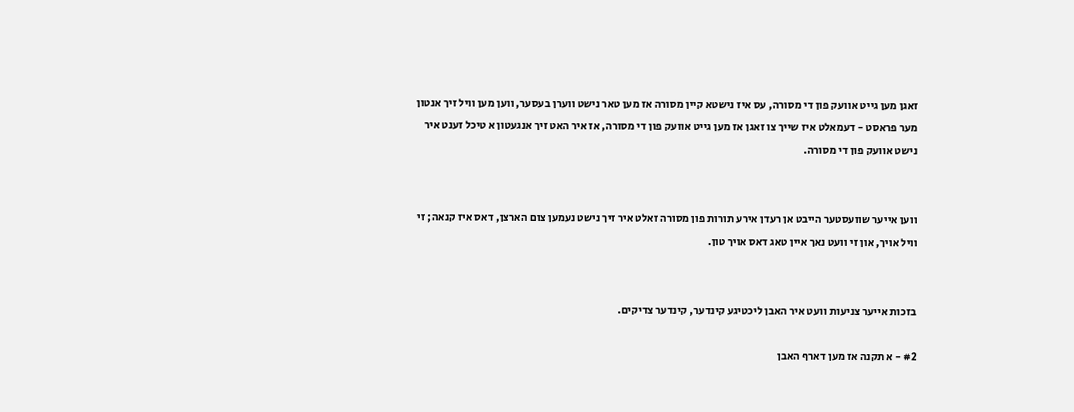זאגן מען גייט אוועק פון די מסורה, עס איז נישטא קיין מסורה אז מען טאר נישט ווערן בעסער, ווען מען וויל זיך אנטון מער פראסט - דעמאלט איז שייך צו זאגן אז מען גייט אוועק פון די מסורה, אז איר האט זיך אנגעטון א טיכל זענט איר נישט אוועק פון די מסורה.


ווען אייער שוועסטער הייבט אן רעדן אירע תורות פון מסורה זאלט איר זיך נישט נעמען צום הארצן, דאס איז קנאה; זי וויל אויך, און זי וועט נאך איין טאג דאס אויך טון.


בזכות אייער צניעות וועט איר האבן ליכטיגע קינדער, קינדער צדיקים.

#2 - א תקנה אז מען דארף האבן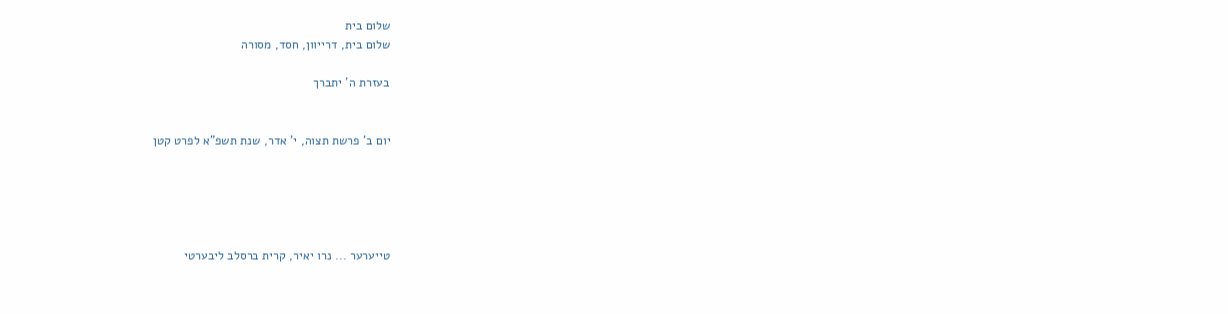שלום בית
שלום בית, דרייוון, חסד, מסורה

בעזרת ה' יתברך


יום ב' פרשת תצוה, י' אדר, שנת תשפ"א לפרט קטן





טייערער ... נרו יאיר, קרית ברסלב ליבערטי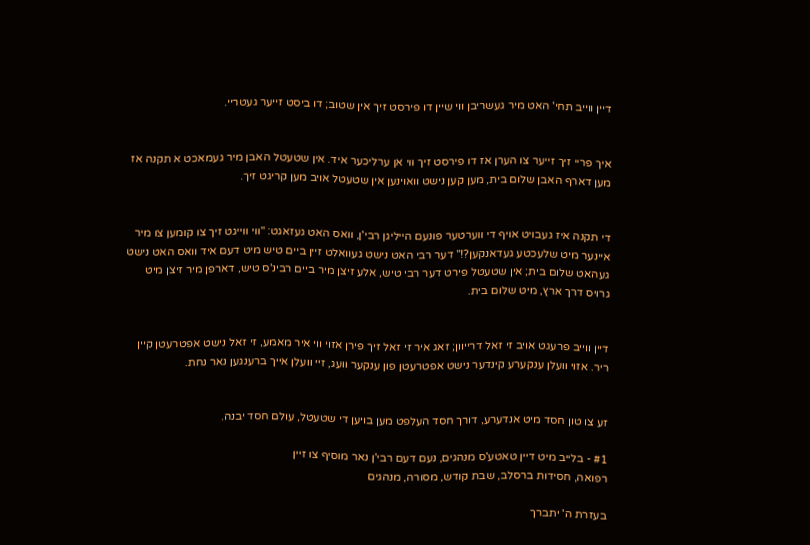דיין ווייב תחי' האט מיר געשריבן ווי שיין דו פירסט זיך אין שטוב; דו ביסט זייער געטריי.


איך פריי זיך זייער צו הערן אז דו פירסט זיך ווי אן ערליכער איד. אין שטעטל האבן מיר געמאכט א תקנה אז מען דארף האבן שלום בית, מען קען נישט וואוינען אין שטעטל אויב מען קריגט זיך.


די תקנה איז געבויט אויף די ווערטער פונעם הייליגן רבי'ן, וואס האט געזאגט: "ווי ווייגט זיך צו קומען צו מיר איינער מיט שלעכטע געדאנקען?!" דער רבי האט נישט געוואלט זיין ביים טיש מיט דעם איד וואס האט נישט געהאט שלום בית; אין שטעטל פירט דער רבי טיש, אלע זיצן מיר ביים רבינ'ס טיש, דארפן מיר זיצן מיט גרויס דרך ארץ, מיט שלום בית.


דיין ווייב פרעגט אויב זי זאל דרייוון; זאג איר זי זאל זיך פירן אזוי ווי איר מאמע, זי זאל נישט אפטרעטן קיין ריר. אזוי וועלן ענקערע קינדער נישט אפטרעטן פון ענקער וועג, זיי וועלן אייך ברענגען נאר נחת.


זע צו טון חסד מיט אנדערע, דורך חסד העלפט מען בויען די שטעטל, עולם חסד יבנה.

#1 - בלייב מיט דיין טאטע'ס מנהגים, נעם דעם רבי'ן נאר מוסיף צו זיין
רפואה, חסידות ברסלב, שבת קודש, מסורה, מנהגים

בעזרת ה' יתברך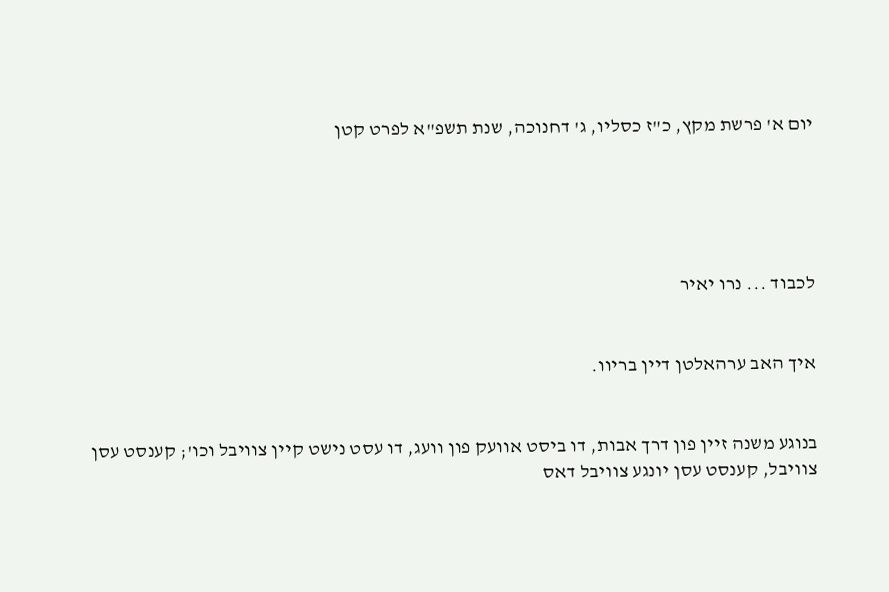יום א' פרשת מקץ, כ"ז כסליו, ג' דחנוכה, שנת תשפ"א לפרט קטן





לכבוד ... נרו יאיר


איך האב ערהאלטן דיין בריוו.


בנוגע משנה זיין פון דרך אבות, דו ביסט אוועק פון וועג, דו עסט נישט קיין צוויבל וכו'; קענסט עסן צוויבל, קענסט עסן יונגע צוויבל דאס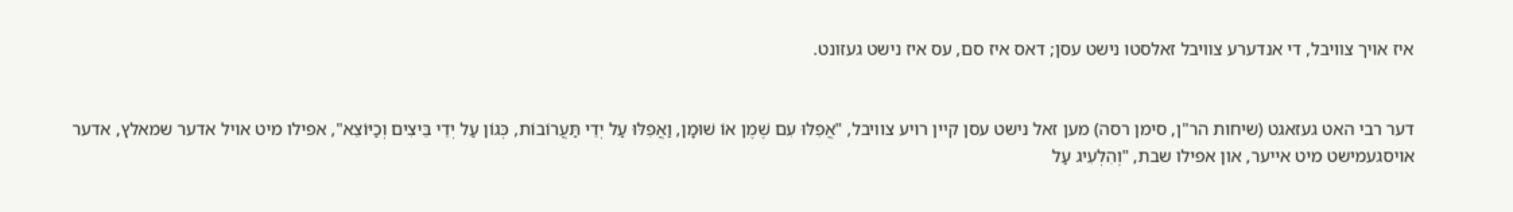איז אויך צוויבל, די אנדערע צוויבל זאלסטו נישט עסן; דאס איז סם, עס איז נישט געזונט.


דער רבי האט געזאגט (שיחות הר"ן, סימן רסה) מען זאל נישט עסן קיין רויע צוויבל, "אֲפִלּוּ עִם שֶׁמֶן אוֹ שׁוּמָן, וַאֲפִלּוּ עַל יְדֵי תַּעֲרוֹבוֹת, כְּגוֹן עַל יְדֵי בֵּיצִים וְכַיּוֹצֵא", אפילו מיט אויל אדער שמאלץ, אדער אויסגעמישט מיט אייער, און אפילו שבת, "וְהִלְעִיג עַל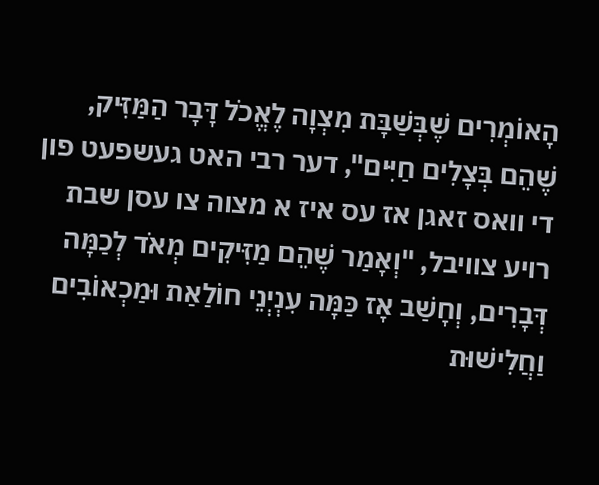הָאוֹמְרִים שֶׁבְּשַׁבָּת מִצְוָה לֶאֱכֹל דָּבָר הַמַּזִּיק, שֶׁהֵם בְּצָלִים חַיִּים", דער רבי האט געשפעט פון די וואס זאגן אז עס איז א מצוה צו עסן שבת רויע צוויבל, "וְאָמַר שֶׁהֵם מַזִּיקִים מְאֹד לְכַמָּה דְּבָרִים, וְחָשַׁב אָז כַּמָּה עִנְיְנֵי חוֹלַאַת וּמַכְאוֹבִים וַחֲלִישׁוּת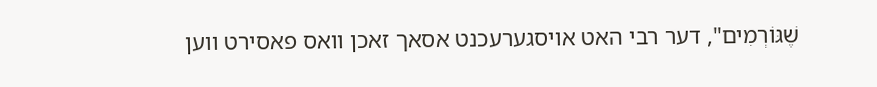שֶׁגּוֹרְמִים", דער רבי האט אויסגערעכנט אסאך זאכן וואס פאסירט ווען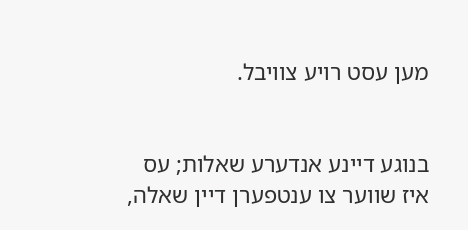מען עסט רויע צוויבל.


בנוגע דיינע אנדערע שאלות; עס איז שווער צו ענטפערן דיין שאלה,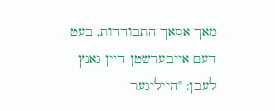מאך אסאך התבודדות, בעט דעם אייבערשטן דיין גאנץ לעבן: "הייליגער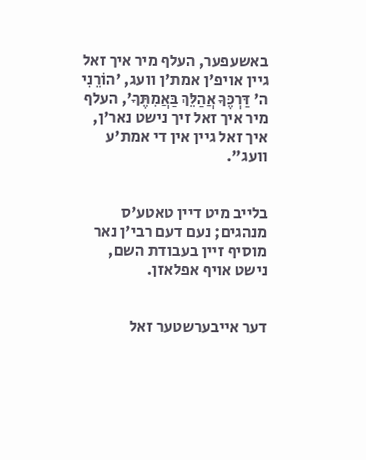באשעפער, העלף מיר איך זאל גיין אויפ'ן אמת'ן וועג, 'הוֹרֵנִי ה' דַּרְכֶּךָ אֲהַלֵּךְ בַּאֲמִתֶּךָ', העלף מיר איך זאל זיך נישט נאר'ן, איך זאל גיין אין די אמת'ע וועג".


בלייב מיט דיין טאטע'ס מנהגים; נעם דעם רבי'ן נאר מוסיף זיין בעבודת השם, נישט אויף אפלאזן.


דער אייבערשטער זאל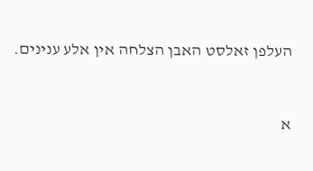העלפן זאלסט האבן הצלחה אין אלע ענינים.


א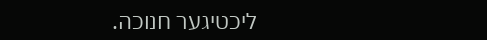ליכטיגער חנוכה.